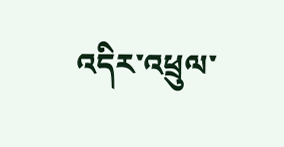འདིར་འཕྲུལ་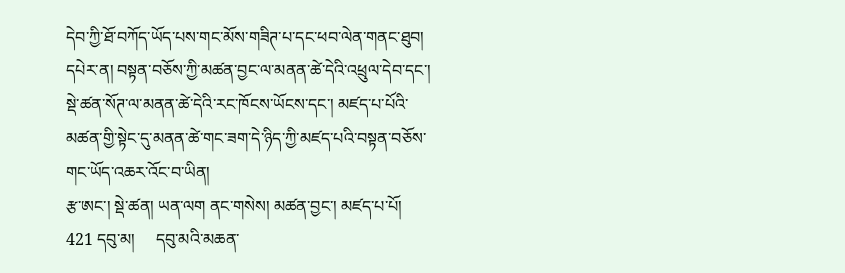དེབ་ཀྱི་ཐོ་བཀོད་ཡོད་པས་གང་མོས་གཟིཊ་པ་དང་ཕབ་ལེན་གནང་ཐུབ། དཔེར་ན། བསྟན་བཅོས་ཀྱི་མཚན་བྱང་ལ་མནན་ཚེ་དེའི་འཕྲུལ་དེབ་དང་། སྡེ་ཚན་སོཊ་ལ་མནན་ཚེ་དེའི་རང་ཁོངས་ཡོངས་དང་། མཛད་པ་པོའི་མཚན་གྱི་སྟེང་དུ་མནན་ཚེ་གང་ཟག་དེ་ཉིད་ཀྱི་མཛད་པའི་བསྟན་བཅོས་གང་ཡོད་འཆར་འོང་བ་ཡིན།
རྩ་ཨང་། སྡེ་ཚན། ཡན་ལག ནང་གསེས། མཚན་བྱང་། མཛད་པ་པོ།
421 དབུ་མ།     དབུ་མའི་མཆན་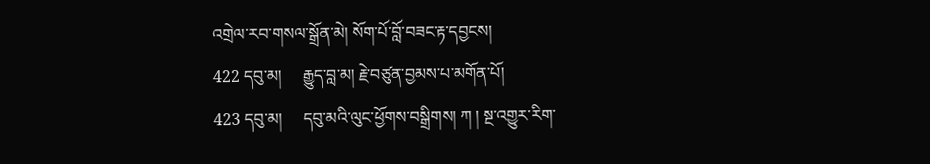འགྲེལ་རབ་གསལ་སྒྲོན་མེ། སོག་པོ་བློ་བཟང་རྟ་དབྱངས།
422 དབུ་མ།     རྒྱུད་བླ་མ། རྗེ་བཙུན་བྱམས་པ་མགོན་པོ།
423 དབུ་མ།     དབུ་མའི་ལུང་ཕྱོགས་བསྒྲིགས། ཀ ། སྔ་འགྱུར་རིག་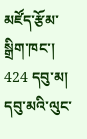མཛོད་རྩོམ་སྒྲིག་ཁང་།
424 དབུ་མ།     དབུ་མའི་ལུང་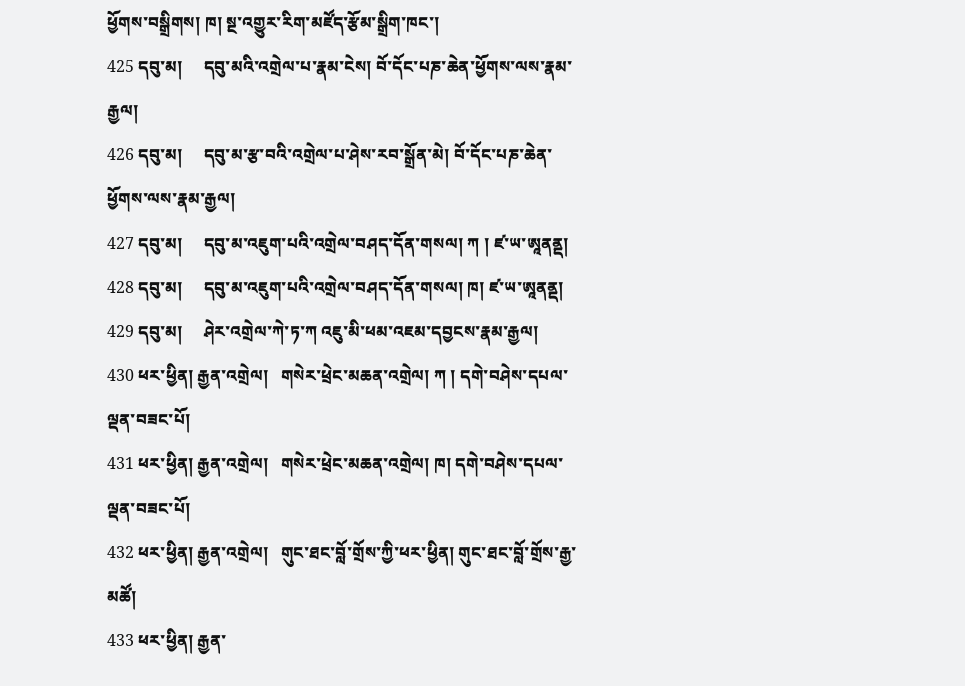ཕྱོགས་བསྒྲིགས། ཁ། སྔ་འགྱུར་རིག་མཛོད་རྩོམ་སྒྲིག་ཁང་།
425 དབུ་མ།     དབུ་མའི་འགྲེལ་པ་རྣམ་ངེས། བོ་དོང་པཎ་ཆེན་ཕྱོགས་ལས་རྣམ་རྒྱལ།
426 དབུ་མ།     དབུ་མ་རྩ་བའི་འགྲེལ་པ་ཤེས་རབ་སྒྲོན་མེ། བོ་དོང་པཎ་ཆེན་ཕྱོགས་ལས་རྣམ་རྒྱལ།
427 དབུ་མ།     དབུ་མ་འཇུག་པའི་འགྲེལ་བཤད་དོན་གསལ། ཀ ། ཛ་ཡ་ཨཱནནྡ།
428 དབུ་མ།     དབུ་མ་འཇུག་པའི་འགྲེལ་བཤད་དོན་གསལ། ཁ། ཛ་ཡ་ཨཱནནྡ།
429 དབུ་མ།     ཤེར་འགྲེལ་ཀེ་ཏ་ཀ འཇུ་མི་ཕམ་འཇམ་དབྱངས་རྣམ་རྒྱལ།
430 ཕར་ཕྱིན། རྒྱན་འགྲེལ།   གསེར་ཕྲེང་མཆན་འགྲེལ། ཀ ། དགེ་བཤེས་དཔལ་ལྡན་བཟང་པོ།
431 ཕར་ཕྱིན། རྒྱན་འགྲེལ།   གསེར་ཕྲེང་མཆན་འགྲེལ། ཁ། དགེ་བཤེས་དཔལ་ལྡན་བཟང་པོ།
432 ཕར་ཕྱིན། རྒྱན་འགྲེལ།   གུང་ཐང་བློ་གྲོས་ཀྱི་ཕར་ཕྱིན། གུང་ཐང་བློ་གྲོས་རྒྱ་མཚོ།
433 ཕར་ཕྱིན། རྒྱན་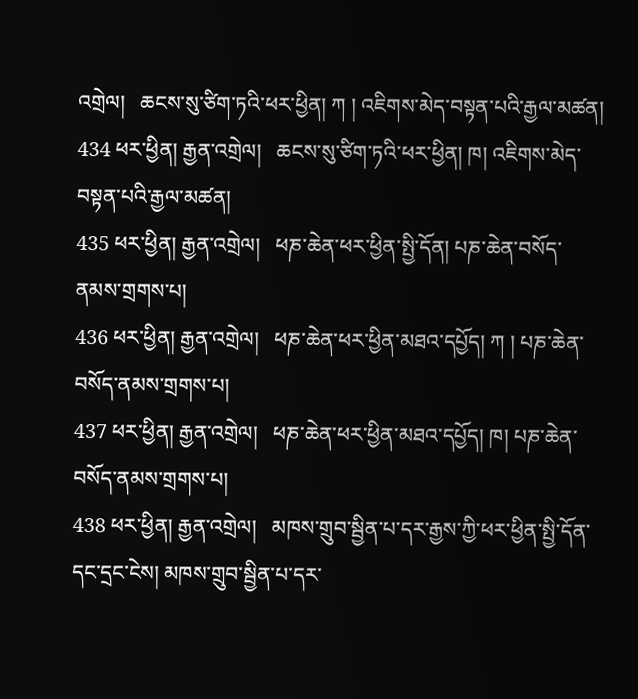འགྲེལ།   ཆངས་སུ་ཙིག་ཏའི་ཕར་ཕྱིན། ཀ ། འཇིགས་མེད་བསྟན་པའི་རྒྱལ་མཚན།
434 ཕར་ཕྱིན། རྒྱན་འགྲེལ།   ཆངས་སུ་ཙིག་ཏའི་ཕར་ཕྱིན། ཁ། འཇིགས་མེད་བསྟན་པའི་རྒྱལ་མཚན།
435 ཕར་ཕྱིན། རྒྱན་འགྲེལ།   ཕཎ་ཆེན་ཕར་ཕྱིན་སྤྱི་དོན། པཎ་ཆེན་བསོད་ནམས་གྲགས་པ།
436 ཕར་ཕྱིན། རྒྱན་འགྲེལ།   ཕཎ་ཆེན་ཕར་ཕྱིན་མཐའ་དཔྱོད། ཀ ། པཎ་ཆེན་བསོད་ནམས་གྲགས་པ།
437 ཕར་ཕྱིན། རྒྱན་འགྲེལ།   ཕཎ་ཆེན་ཕར་ཕྱིན་མཐའ་དཔྱོད། ཁ། པཎ་ཆེན་བསོད་ནམས་གྲགས་པ།
438 ཕར་ཕྱིན། རྒྱན་འགྲེལ།   མཁས་གྲུབ་སྦྱིན་པ་དར་རྒྱས་ཀྱི་ཕར་ཕྱིན་སྤྱི་དོན་དང་དྲང་ངེས། མཁས་གྲུབ་སྦྱིན་པ་དར་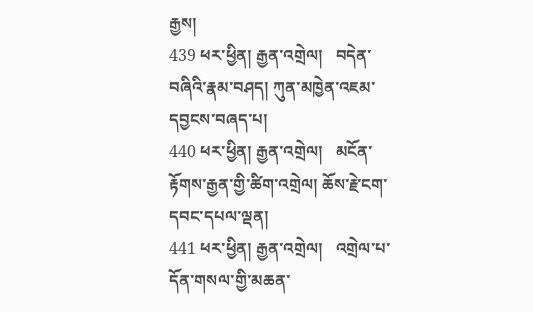རྒྱས།
439 ཕར་ཕྱིན། རྒྱན་འགྲེལ།   བདེན་བཞིའི་རྣམ་བཤད། ཀུན་མཁྱེན་འཇམ་དབྱངས་བཞད་པ།
440 ཕར་ཕྱིན། རྒྱན་འགྲེལ།   མངོན་རྟོགས་རྒྱན་གྱི་ཚིག་འགྲེལ། ཆོས་རྗེ་ངག་དབང་དཔལ་ལྡན།
441 ཕར་ཕྱིན། རྒྱན་འགྲེལ།   འགྲེལ་པ་དོན་གསལ་གྱི་མཆན་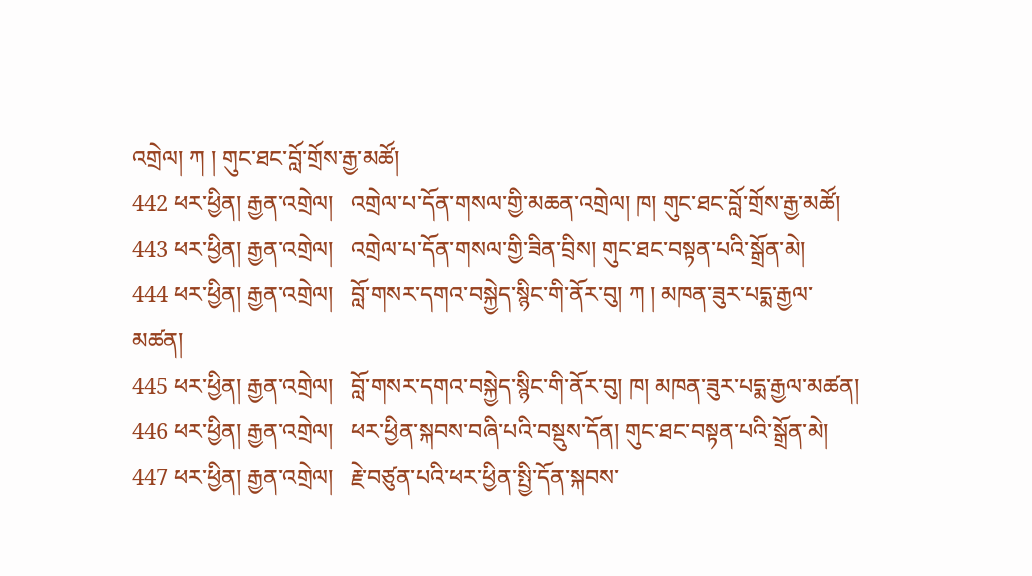འགྲེལ། ཀ ། གུང་ཐང་བློ་གྲོས་རྒྱ་མཚོ།
442 ཕར་ཕྱིན། རྒྱན་འགྲེལ།   འགྲེལ་པ་དོན་གསལ་གྱི་མཆན་འགྲེལ། ཁ། གུང་ཐང་བློ་གྲོས་རྒྱ་མཚོ།
443 ཕར་ཕྱིན། རྒྱན་འགྲེལ།   འགྲེལ་པ་དོན་གསལ་གྱི་ཟིན་བྲིས། གུང་ཐང་བསྟན་པའི་སྒྲོན་མེ།
444 ཕར་ཕྱིན། རྒྱན་འགྲེལ།   བློ་གསར་དགའ་བསྐྱེད་སྙིང་གི་ནོར་བུ། ཀ ། མཁན་ཟུར་པདྨ་རྒྱལ་མཚན།
445 ཕར་ཕྱིན། རྒྱན་འགྲེལ།   བློ་གསར་དགའ་བསྐྱེད་སྙིང་གི་ནོར་བུ། ཁ། མཁན་ཟུར་པདྨ་རྒྱལ་མཚན།
446 ཕར་ཕྱིན། རྒྱན་འགྲེལ།   ཕར་ཕྱིན་སྐབས་བཞི་པའི་བསྡུས་དོན། གུང་ཐང་བསྟན་པའི་སྒྲོན་མེ།
447 ཕར་ཕྱིན། རྒྱན་འགྲེལ།   རྗེ་བཙུན་པའི་ཕར་ཕྱིན་སྤྱི་དོན་སྐབས་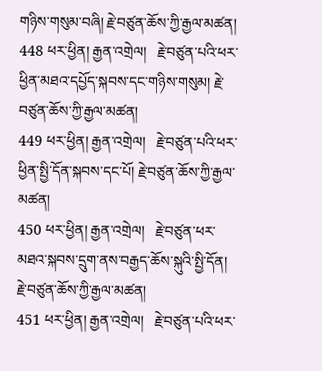གཉིས་གསུམ་བཞི། རྗེ་བཙུན་ཆོས་ཀྱི་རྒྱལ་མཚན།
448 ཕར་ཕྱིན། རྒྱན་འགྲེལ།   རྗེ་བཙུན་པའི་ཕར་ཕྱིན་མཐའ་དཔྱོད་སྐབས་དང་གཉིས་གསུམ། རྗེ་བཙུན་ཆོས་ཀྱི་རྒྱལ་མཚན།
449 ཕར་ཕྱིན། རྒྱན་འགྲེལ།   རྗེ་བཙུན་པའི་ཕར་ཕྱིན་སྤྱི་དོན་སྐབས་དང་པོ། རྗེ་བཙུན་ཆོས་ཀྱི་རྒྱལ་མཚན།
450 ཕར་ཕྱིན། རྒྱན་འགྲེལ།   རྗེ་བཙུན་ཕར་མཐའ་སྐབས་དྲུག་ནས་བརྒྱད་ཆོས་སྐུའི་སྤྱི་དོན། རྗེ་བཙུན་ཆོས་ཀྱི་རྒྱལ་མཚན།
451 ཕར་ཕྱིན། རྒྱན་འགྲེལ།   རྗེ་བཙུན་པའི་ཕར་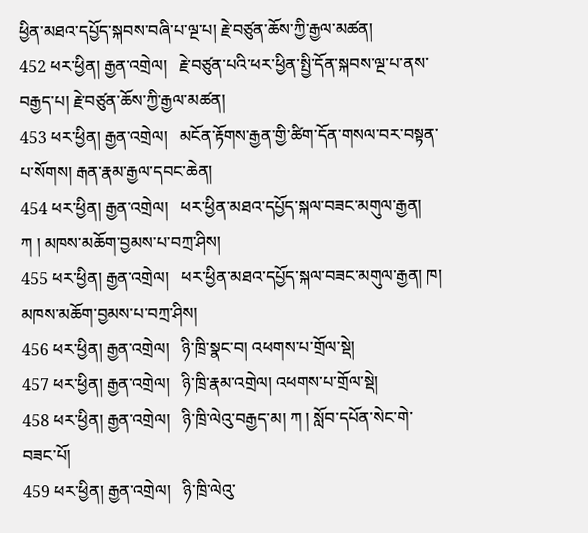ཕྱིན་མཐའ་དཔྱོད་སྐབས་བཞི་པ་ལྔ་པ། རྗེ་བཙུན་ཆོས་ཀྱི་རྒྱལ་མཚན།
452 ཕར་ཕྱིན། རྒྱན་འགྲེལ།   རྗེ་བཙུན་པའི་ཕར་ཕྱིན་སྤྱི་དོན་སྐབས་ལྔ་པ་ནས་བརྒྱད་པ། རྗེ་བཙུན་ཆོས་ཀྱི་རྒྱལ་མཚན།
453 ཕར་ཕྱིན། རྒྱན་འགྲེལ།   མངོན་རྟོགས་རྒྱན་གྱི་ཚིག་དོན་གསལ་བར་བསྟན་པ་སོགས། རྒན་རྣམ་རྒྱལ་དབང་ཆེན།
454 ཕར་ཕྱིན། རྒྱན་འགྲེལ།   ཕར་ཕྱིན་མཐའ་དཔྱོད་སྐལ་བཟང་མགུལ་རྒྱན། ཀ ། མཁས་མཆོག་བྱམས་པ་བཀྲ་ཤིས།
455 ཕར་ཕྱིན། རྒྱན་འགྲེལ།   ཕར་ཕྱིན་མཐའ་དཔྱོད་སྐལ་བཟང་མགུལ་རྒྱན། ཁ། མཁས་མཆོག་བྱམས་པ་བཀྲ་ཤིས།
456 ཕར་ཕྱིན། རྒྱན་འགྲེལ།   ཉི་ཁྲི་སྣང་བ། འཕགས་པ་གྲོལ་སྡེ།
457 ཕར་ཕྱིན། རྒྱན་འགྲེལ།   ཉི་ཁྲི་རྣམ་འགྲེལ། འཕགས་པ་གྲོལ་སྡེ།
458 ཕར་ཕྱིན། རྒྱན་འགྲེལ།   ཉི་ཁྲི་ལེའུ་བརྒྱད་མ། ཀ ། སློབ་དཔོན་སེང་གེ་བཟང་པོ།
459 ཕར་ཕྱིན། རྒྱན་འགྲེལ།   ཉི་ཁྲི་ལེའུ་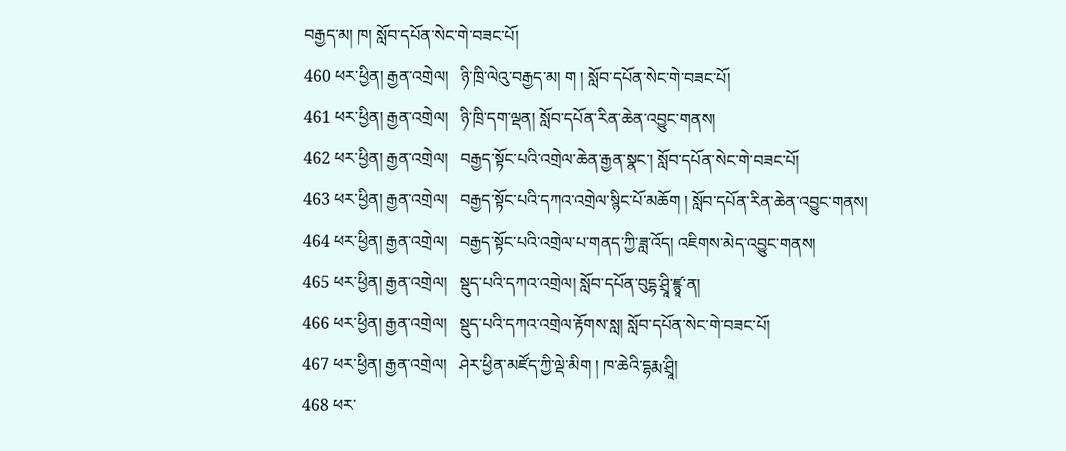བརྒྱད་མ། ཁ། སློབ་དཔོན་སེང་གེ་བཟང་པོ།
460 ཕར་ཕྱིན། རྒྱན་འགྲེལ།   ཉི་ཁྲི་ལེའུ་བརྒྱད་མ། ག ། སློབ་དཔོན་སེང་གེ་བཟང་པོ།
461 ཕར་ཕྱིན། རྒྱན་འགྲེལ།   ཉི་ཁྲི་དག་ལྡན། སློབ་དཔོན་རིན་ཆེན་འབྱུང་གནས།
462 ཕར་ཕྱིན། རྒྱན་འགྲེལ།   བརྒྱད་སྟོང་པའི་འགྲེལ་ཆེན་རྒྱན་སྣང་། སློབ་དཔོན་སེང་གེ་བཟང་པོ།
463 ཕར་ཕྱིན། རྒྱན་འགྲེལ།   བརྒྱད་སྟོང་པའི་དཀའ་འགྲེལ་སྙིང་པོ་མཆོག ། སློབ་དཔོན་རིན་ཆེན་འབྱུང་གནས།
464 ཕར་ཕྱིན། རྒྱན་འགྲེལ།   བརྒྱད་སྟོང་པའི་འགྲེལ་པ་གནད་ཀྱི་ཟླ་འོད། འཇིགས་མེད་འབྱུང་གནས།
465 ཕར་ཕྱིན། རྒྱན་འགྲེལ།   སྡུད་པའི་དཀའ་འགྲེལ། སློབ་དཔོན་བུདྷ་ཤྲཱི་ཛྙཱ་ན།
466 ཕར་ཕྱིན། རྒྱན་འགྲེལ།   སྡུད་པའི་དཀའ་འགྲེལ་རྟོགས་སླ། སློབ་དཔོན་སེང་གེ་བཟང་པོ།
467 ཕར་ཕྱིན། རྒྱན་འགྲེལ།   ཤེར་ཕྱིན་མཛོད་ཀྱི་ལྡེ་མིག ། ཁ་ཆེའི་དྷརྨ་ཤྲཱི།
468 ཕར་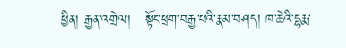ཕྱིན། རྒྱན་འགྲེལ།   སྟོང་ཕྲག་བརྒྱ་པའི་རྣམ་བཤད། ཁ་ཆེའི་དྷརྨ་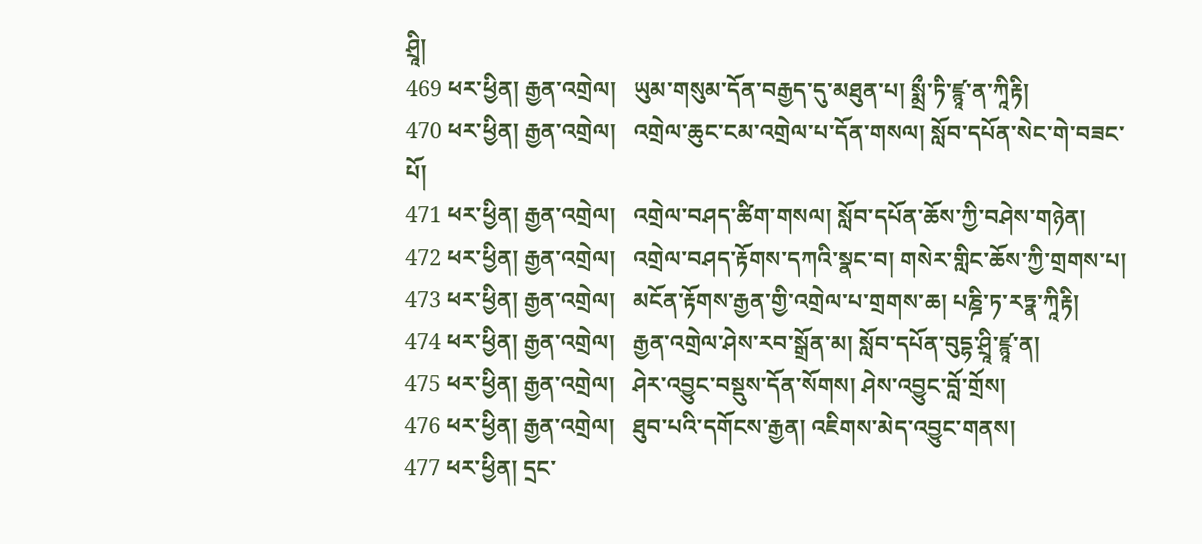ཤྲཱི།
469 ཕར་ཕྱིན། རྒྱན་འགྲེལ།   ཡུམ་གསུམ་དོན་བརྒྱད་དུ་མཐུན་པ། སྨྲྀ་ཏི་ཛྙཱ་ན་ཀཱིརྟི།
470 ཕར་ཕྱིན། རྒྱན་འགྲེལ།   འགྲེལ་ཆུང་ངམ་འགྲེལ་པ་དོན་གསལ། སློབ་དཔོན་སེང་གེ་བཟང་པོ།
471 ཕར་ཕྱིན། རྒྱན་འགྲེལ།   འགྲེལ་བཤད་ཚིག་གསལ། སློབ་དཔོན་ཆོས་ཀྱི་བཤེས་གཉེན།
472 ཕར་ཕྱིན། རྒྱན་འགྲེལ།   འགྲེལ་བཤད་རྟོགས་དཀའི་སྣང་བ། གསེར་གླིང་ཆོས་ཀྱི་གྲགས་པ།
473 ཕར་ཕྱིན། རྒྱན་འགྲེལ།   མངོན་རྟོགས་རྒྱན་གྱི་འགྲེལ་པ་གྲགས་ཆ། པཎྜི་ཏ་རཏྣ་ཀཱིརྟི།
474 ཕར་ཕྱིན། རྒྱན་འགྲེལ།   རྒྱན་འགྲེལ་ཤེས་རབ་སྒྲོན་མ། སློབ་དཔོན་བུདྷ་ཤྲཱི་ཛྙཱ་ན།
475 ཕར་ཕྱིན། རྒྱན་འགྲེལ།   ཤེར་འབྱུང་བསྡུས་དོན་སོགས། ཤེས་འབྱུང་བློ་གྲོས།
476 ཕར་ཕྱིན། རྒྱན་འགྲེལ།   ཐུབ་པའི་དགོངས་རྒྱན། འཇིགས་མེད་འབྱུང་གནས།
477 ཕར་ཕྱིན། དྲང་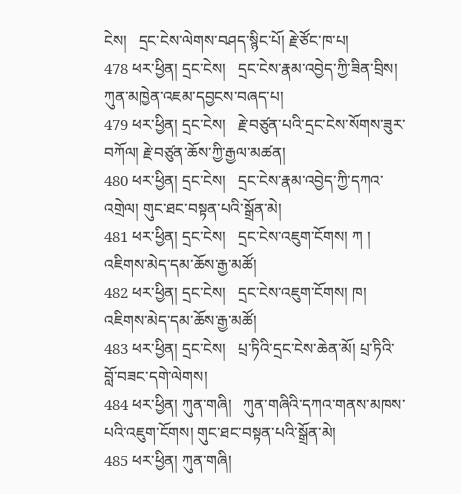ངེས།   དྲང་ངེས་ལེགས་བཤད་སྙིང་པོ། རྗེ་ཙོང་ཁ་པ།
478 ཕར་ཕྱིན། དྲང་ངེས།   དྲང་ངེས་རྣམ་འབྱེད་ཀྱི་ཟིན་བྲིས། ཀུན་མཁྱེན་འཇམ་དབྱངས་བཞད་པ།
479 ཕར་ཕྱིན། དྲང་ངེས།   རྗེ་བཙུན་པའི་དྲང་ངེས་སོགས་ཟུར་བཀོལ། རྗེ་བཙུན་ཆོས་ཀྱི་རྒྱལ་མཚན།
480 ཕར་ཕྱིན། དྲང་ངེས།   དྲང་ངེས་རྣམ་འབྱེད་ཀྱི་དཀའ་འགྲེལ། གུང་ཐང་བསྟན་པའི་སྒྲོན་མེ།
481 ཕར་ཕྱིན། དྲང་ངེས།   དྲང་ངེས་འཇུག་ངོགས། ཀ ། འཇིགས་མེད་དམ་ཆོས་རྒྱ་མཚོ།
482 ཕར་ཕྱིན། དྲང་ངེས།   དྲང་ངེས་འཇུག་ངོགས། ཁ། འཇིགས་མེད་དམ་ཆོས་རྒྱ་མཚོ།
483 ཕར་ཕྱིན། དྲང་ངེས།   པྲ་ཏིའི་དྲང་ངེས་ཆེན་མོ། པྲ་ཏིའི་བློ་བཟང་དགེ་ལེགས།
484 ཕར་ཕྱིན། ཀུན་གཞི།   ཀུན་གཞིའི་དཀའ་གནས་མཁས་པའི་འཇུག་ངོགས། གུང་ཐང་བསྟན་པའི་སྒྲོན་མེ།
485 ཕར་ཕྱིན། ཀུན་གཞི།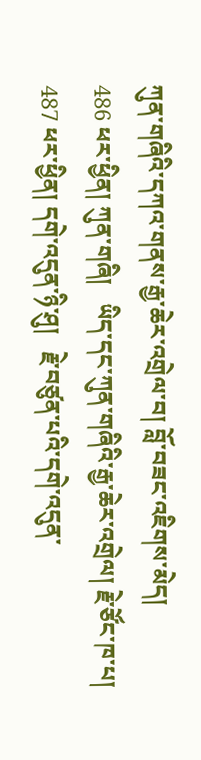ཀུན་གཞིའི་དཀའ་གནས་རྒྱ་ཆེར་འགྲེལ་བ། བློ་བཟང་འཇིགས་མེད།
486 ཕར་ཕྱིན། ཀུན་གཞི།   ཡིད་དང་ཀུན་གཞིའི་རྒྱ་ཆེར་འགྲེལ། རྗེ་ཙོང་ཁ་པ།
487 ཕར་ཕྱིན། དགེ་འདུན་ཉི་ཤུ།   རྗེ་བཙུན་པའི་དགེ་འདུན་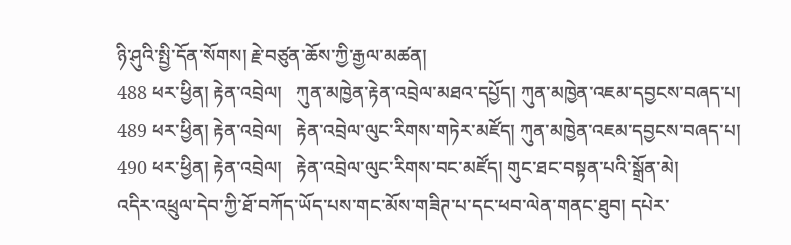ཉི་ཤུའི་སྤྱི་དོན་སོགས། རྗེ་བཙུན་ཆོས་ཀྱི་རྒྱལ་མཚན།
488 ཕར་ཕྱིན། རྟེན་འབྲེལ།   ཀུན་མཁྱེན་རྟེན་འབྲེལ་མཐའ་དཔྱོད། ཀུན་མཁྱེན་འཇམ་དབྱངས་བཞད་པ།
489 ཕར་ཕྱིན། རྟེན་འབྲེལ།   རྟེན་འབྲེལ་ལུང་རིགས་གཏེར་མཛོད། ཀུན་མཁྱེན་འཇམ་དབྱངས་བཞད་པ།
490 ཕར་ཕྱིན། རྟེན་འབྲེལ།   རྟེན་འབྲེལ་ལུང་རིགས་བང་མཛོད། གུང་ཐང་བསྟན་པའི་སྒྲོན་མེ།
འདིར་འཕྲུལ་དེབ་ཀྱི་ཐོ་བཀོད་ཡོད་པས་གང་མོས་གཟིཊ་པ་དང་ཕབ་ལེན་གནང་ཐུབ། དཔེར་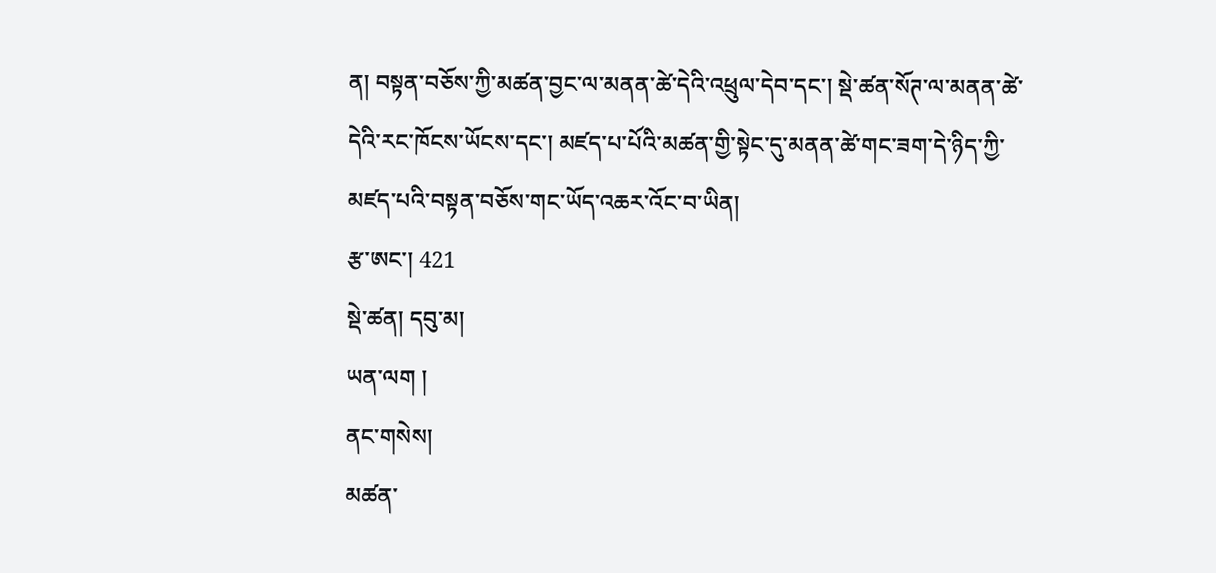ན། བསྟན་བཅོས་ཀྱི་མཚན་བྱང་ལ་མནན་ཚེ་དེའི་འཕྲུལ་དེབ་དང་། སྡེ་ཚན་སོཊ་ལ་མནན་ཚེ་དེའི་རང་ཁོངས་ཡོངས་དང་། མཛད་པ་པོའི་མཚན་གྱི་སྟེང་དུ་མནན་ཚེ་གང་ཟག་དེ་ཉིད་ཀྱི་མཛད་པའི་བསྟན་བཅོས་གང་ཡོད་འཆར་འོང་བ་ཡིན།
རྩ་ཨང་། 421
སྡེ་ཚན། དབུ་མ།
ཡན་ལག །
ནང་གསེས།
མཚན་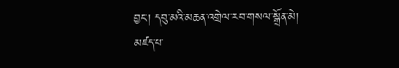བྱང་། དབུ་མའི་མཆན་འགྲེལ་རབ་གསལ་སྒྲོན་མེ།
མཛད་པ་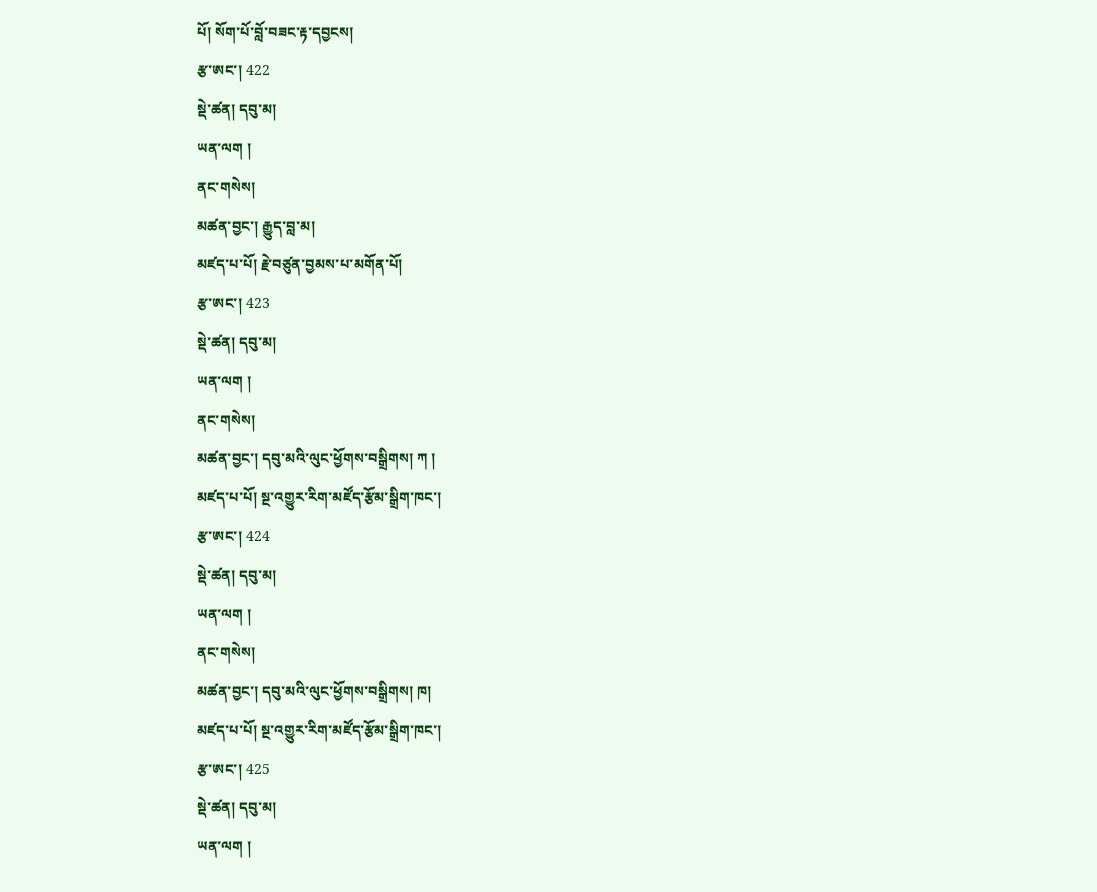པོ། སོག་པོ་བློ་བཟང་རྟ་དབྱངས།
རྩ་ཨང་། 422
སྡེ་ཚན། དབུ་མ།
ཡན་ལག །
ནང་གསེས།
མཚན་བྱང་། རྒྱུད་བླ་མ།
མཛད་པ་པོ། རྗེ་བཙུན་བྱམས་པ་མགོན་པོ།
རྩ་ཨང་། 423
སྡེ་ཚན། དབུ་མ།
ཡན་ལག །
ནང་གསེས།
མཚན་བྱང་། དབུ་མའི་ལུང་ཕྱོགས་བསྒྲིགས། ཀ །
མཛད་པ་པོ། སྔ་འགྱུར་རིག་མཛོད་རྩོམ་སྒྲིག་ཁང་།
རྩ་ཨང་། 424
སྡེ་ཚན། དབུ་མ།
ཡན་ལག །
ནང་གསེས།
མཚན་བྱང་། དབུ་མའི་ལུང་ཕྱོགས་བསྒྲིགས། ཁ།
མཛད་པ་པོ། སྔ་འགྱུར་རིག་མཛོད་རྩོམ་སྒྲིག་ཁང་།
རྩ་ཨང་། 425
སྡེ་ཚན། དབུ་མ།
ཡན་ལག །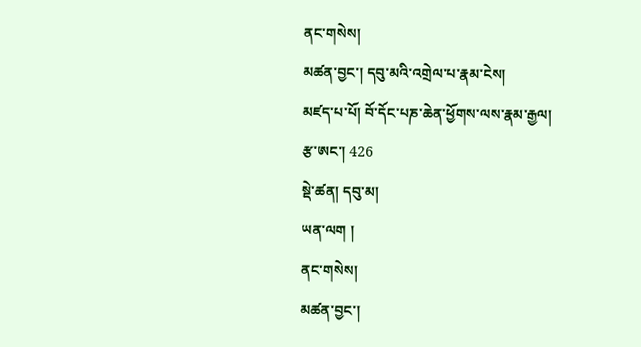ནང་གསེས།
མཚན་བྱང་། དབུ་མའི་འགྲེལ་པ་རྣམ་ངེས།
མཛད་པ་པོ། བོ་དོང་པཎ་ཆེན་ཕྱོགས་ལས་རྣམ་རྒྱལ།
རྩ་ཨང་། 426
སྡེ་ཚན། དབུ་མ།
ཡན་ལག །
ནང་གསེས།
མཚན་བྱང་།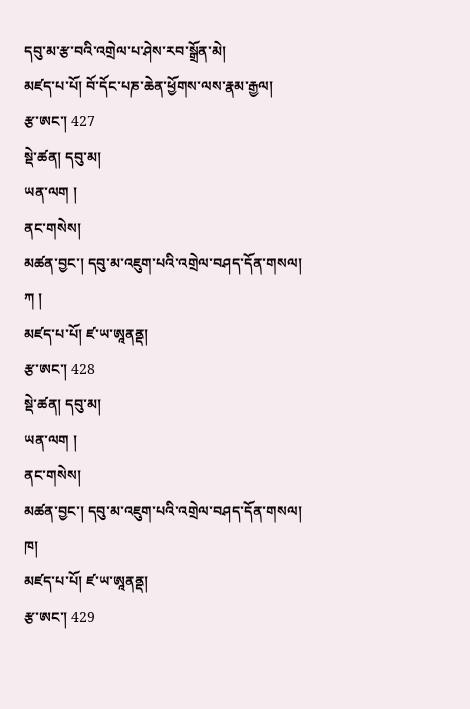དབུ་མ་རྩ་བའི་འགྲེལ་པ་ཤེས་རབ་སྒྲོན་མེ།
མཛད་པ་པོ། བོ་དོང་པཎ་ཆེན་ཕྱོགས་ལས་རྣམ་རྒྱལ།
རྩ་ཨང་། 427
སྡེ་ཚན། དབུ་མ།
ཡན་ལག །
ནང་གསེས།
མཚན་བྱང་། དབུ་མ་འཇུག་པའི་འགྲེལ་བཤད་དོན་གསལ། ཀ །
མཛད་པ་པོ། ཛ་ཡ་ཨཱནནྡ།
རྩ་ཨང་། 428
སྡེ་ཚན། དབུ་མ།
ཡན་ལག །
ནང་གསེས།
མཚན་བྱང་། དབུ་མ་འཇུག་པའི་འགྲེལ་བཤད་དོན་གསལ། ཁ།
མཛད་པ་པོ། ཛ་ཡ་ཨཱནནྡ།
རྩ་ཨང་། 429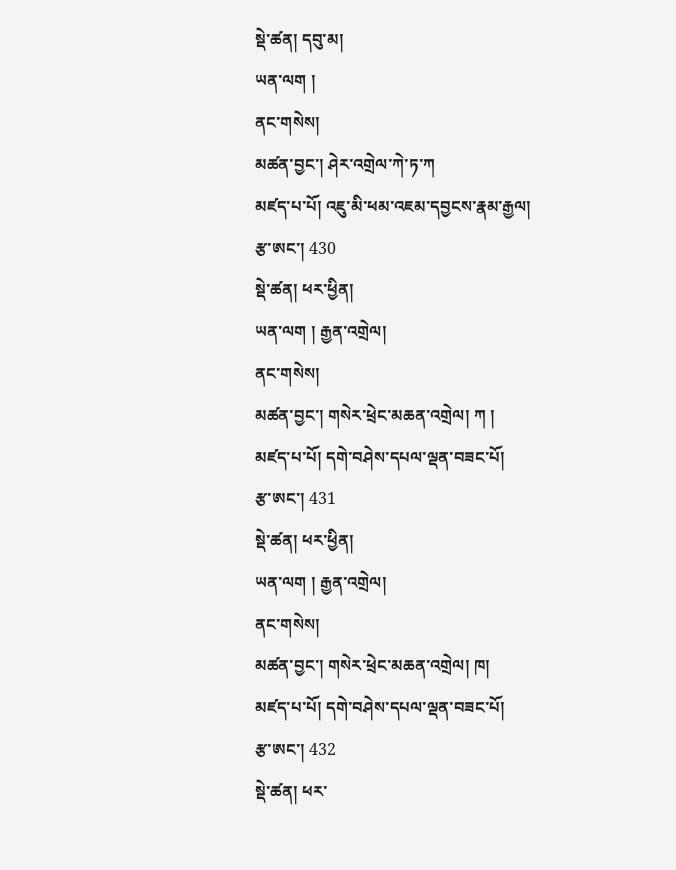སྡེ་ཚན། དབུ་མ།
ཡན་ལག །
ནང་གསེས།
མཚན་བྱང་། ཤེར་འགྲེལ་ཀེ་ཏ་ཀ
མཛད་པ་པོ། འཇུ་མི་ཕམ་འཇམ་དབྱངས་རྣམ་རྒྱལ།
རྩ་ཨང་། 430
སྡེ་ཚན། ཕར་ཕྱིན།
ཡན་ལག ། རྒྱན་འགྲེལ།
ནང་གསེས།
མཚན་བྱང་། གསེར་ཕྲེང་མཆན་འགྲེལ། ཀ །
མཛད་པ་པོ། དགེ་བཤེས་དཔལ་ལྡན་བཟང་པོ།
རྩ་ཨང་། 431
སྡེ་ཚན། ཕར་ཕྱིན།
ཡན་ལག ། རྒྱན་འགྲེལ།
ནང་གསེས།
མཚན་བྱང་། གསེར་ཕྲེང་མཆན་འགྲེལ། ཁ།
མཛད་པ་པོ། དགེ་བཤེས་དཔལ་ལྡན་བཟང་པོ།
རྩ་ཨང་། 432
སྡེ་ཚན། ཕར་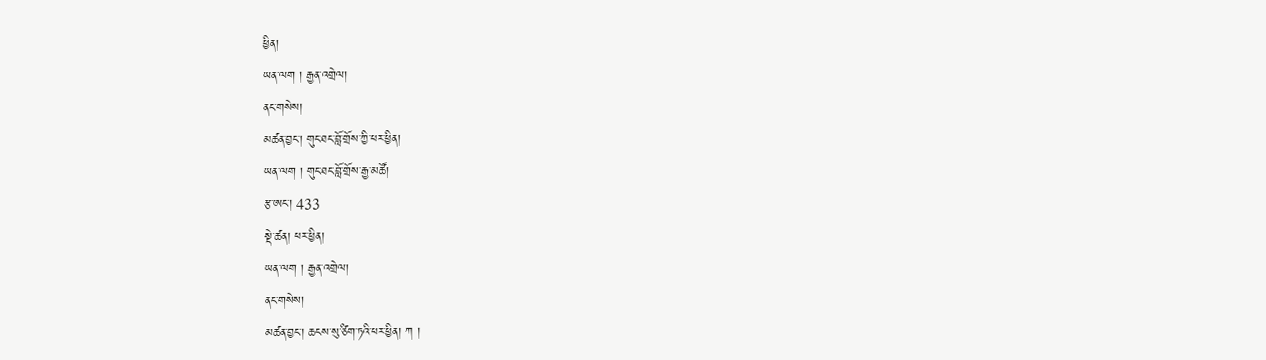ཕྱིན།
ཡན་ལག ། རྒྱན་འགྲེལ།
ནང་གསེས།
མཚན་བྱང་། གུང་ཐང་བློ་གྲོས་ཀྱི་ཕར་ཕྱིན།
ཡན་ལག ། གུང་ཐང་བློ་གྲོས་རྒྱ་མཚོ།
རྩ་ཨང་། 433
སྡེ་ཚན། ཕར་ཕྱིན།
ཡན་ལག ། རྒྱན་འགྲེལ།
ནང་གསེས།
མཚན་བྱང་། ཆངས་སུ་ཙིག་ཏའི་ཕར་ཕྱིན། ཀ །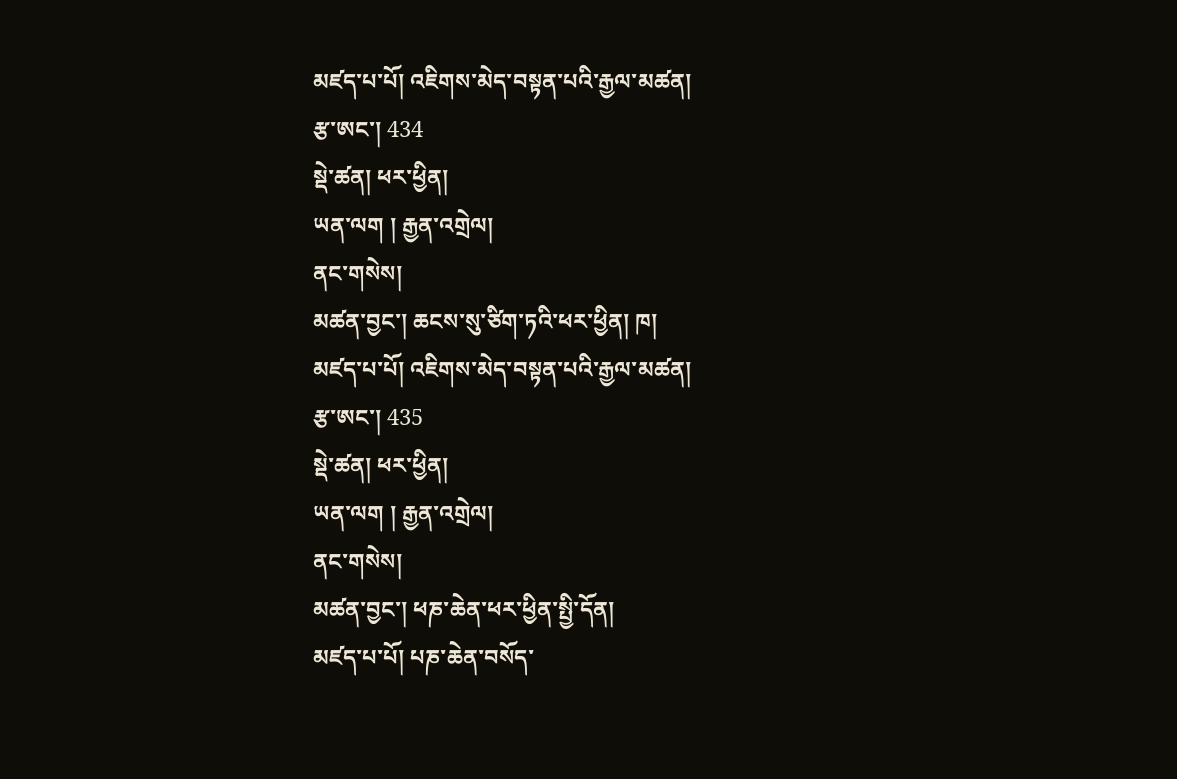མཛད་པ་པོ། འཇིགས་མེད་བསྟན་པའི་རྒྱལ་མཚན།
རྩ་ཨང་། 434
སྡེ་ཚན། ཕར་ཕྱིན།
ཡན་ལག ། རྒྱན་འགྲེལ།
ནང་གསེས།
མཚན་བྱང་། ཆངས་སུ་ཙིག་ཏའི་ཕར་ཕྱིན། ཁ།
མཛད་པ་པོ། འཇིགས་མེད་བསྟན་པའི་རྒྱལ་མཚན།
རྩ་ཨང་། 435
སྡེ་ཚན། ཕར་ཕྱིན།
ཡན་ལག ། རྒྱན་འགྲེལ།
ནང་གསེས།
མཚན་བྱང་། ཕཎ་ཆེན་ཕར་ཕྱིན་སྤྱི་དོན།
མཛད་པ་པོ། པཎ་ཆེན་བསོད་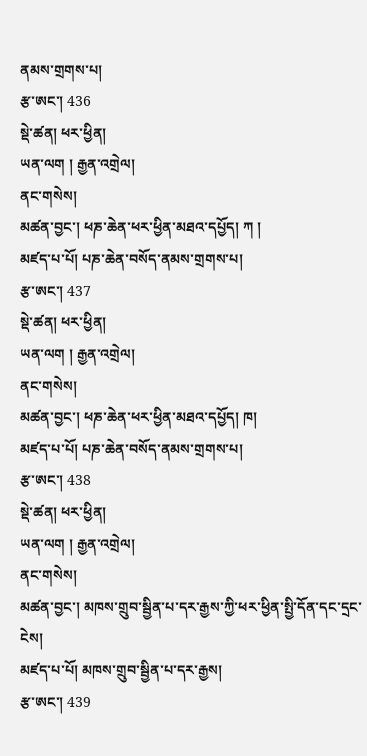ནམས་གྲགས་པ།
རྩ་ཨང་། 436
སྡེ་ཚན། ཕར་ཕྱིན།
ཡན་ལག ། རྒྱན་འགྲེལ།
ནང་གསེས།
མཚན་བྱང་། ཕཎ་ཆེན་ཕར་ཕྱིན་མཐའ་དཔྱོད། ཀ །
མཛད་པ་པོ། པཎ་ཆེན་བསོད་ནམས་གྲགས་པ།
རྩ་ཨང་། 437
སྡེ་ཚན། ཕར་ཕྱིན།
ཡན་ལག ། རྒྱན་འགྲེལ།
ནང་གསེས།
མཚན་བྱང་། ཕཎ་ཆེན་ཕར་ཕྱིན་མཐའ་དཔྱོད། ཁ།
མཛད་པ་པོ། པཎ་ཆེན་བསོད་ནམས་གྲགས་པ།
རྩ་ཨང་། 438
སྡེ་ཚན། ཕར་ཕྱིན།
ཡན་ལག ། རྒྱན་འགྲེལ།
ནང་གསེས།
མཚན་བྱང་། མཁས་གྲུབ་སྦྱིན་པ་དར་རྒྱས་ཀྱི་ཕར་ཕྱིན་སྤྱི་དོན་དང་དྲང་ངེས།
མཛད་པ་པོ། མཁས་གྲུབ་སྦྱིན་པ་དར་རྒྱས།
རྩ་ཨང་། 439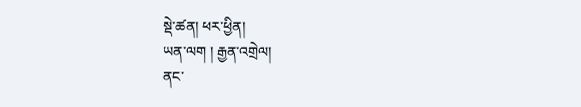སྡེ་ཚན། ཕར་ཕྱིན།
ཡན་ལག ། རྒྱན་འགྲེལ།
ནང་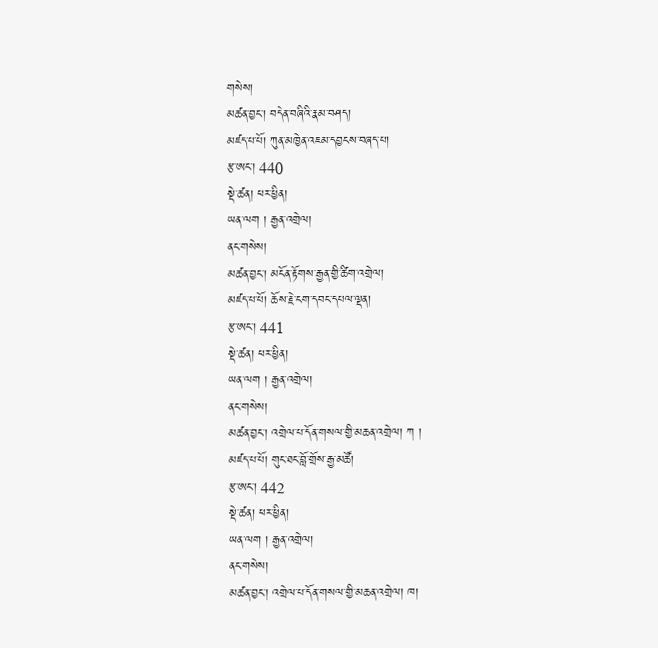གསེས།
མཚན་བྱང་། བདེན་བཞིའི་རྣམ་བཤད།
མཛད་པ་པོ། ཀུན་མཁྱེན་འཇམ་དབྱངས་བཞད་པ།
རྩ་ཨང་། 440
སྡེ་ཚན། ཕར་ཕྱིན།
ཡན་ལག ། རྒྱན་འགྲེལ།
ནང་གསེས།
མཚན་བྱང་། མངོན་རྟོགས་རྒྱན་གྱི་ཚིག་འགྲེལ།
མཛད་པ་པོ། ཆོས་རྗེ་ངག་དབང་དཔལ་ལྡན།
རྩ་ཨང་། 441
སྡེ་ཚན། ཕར་ཕྱིན།
ཡན་ལག ། རྒྱན་འགྲེལ།
ནང་གསེས།
མཚན་བྱང་། འགྲེལ་པ་དོན་གསལ་གྱི་མཆན་འགྲེལ། ཀ །
མཛད་པ་པོ། གུང་ཐང་བློ་གྲོས་རྒྱ་མཚོ།
རྩ་ཨང་། 442
སྡེ་ཚན། ཕར་ཕྱིན།
ཡན་ལག ། རྒྱན་འགྲེལ།
ནང་གསེས།
མཚན་བྱང་། འགྲེལ་པ་དོན་གསལ་གྱི་མཆན་འགྲེལ། ཁ།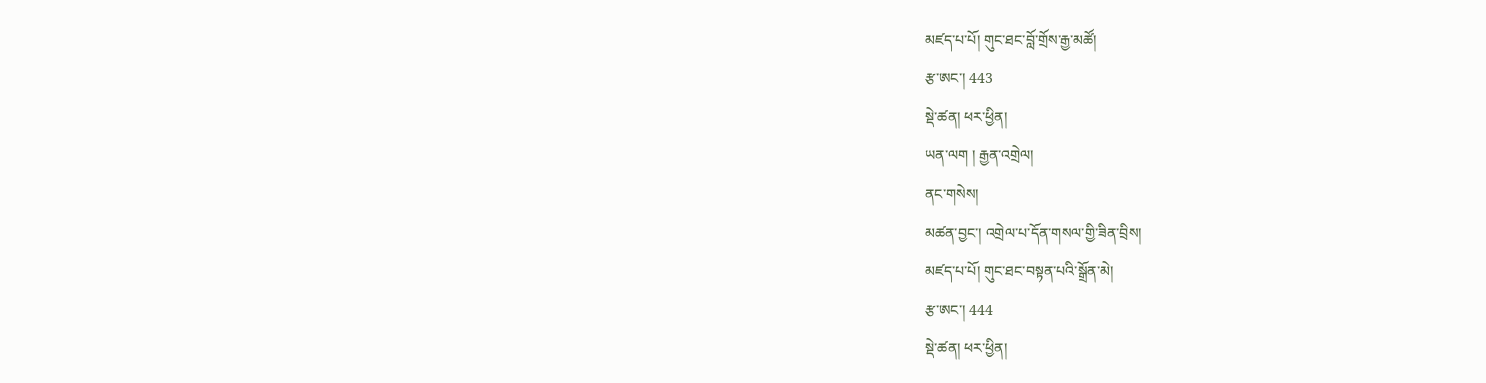མཛད་པ་པོ། གུང་ཐང་བློ་གྲོས་རྒྱ་མཚོ།
རྩ་ཨང་། 443
སྡེ་ཚན། ཕར་ཕྱིན།
ཡན་ལག ། རྒྱན་འགྲེལ།
ནང་གསེས།
མཚན་བྱང་། འགྲེལ་པ་དོན་གསལ་གྱི་ཟིན་བྲིས།
མཛད་པ་པོ། གུང་ཐང་བསྟན་པའི་སྒྲོན་མེ།
རྩ་ཨང་། 444
སྡེ་ཚན། ཕར་ཕྱིན།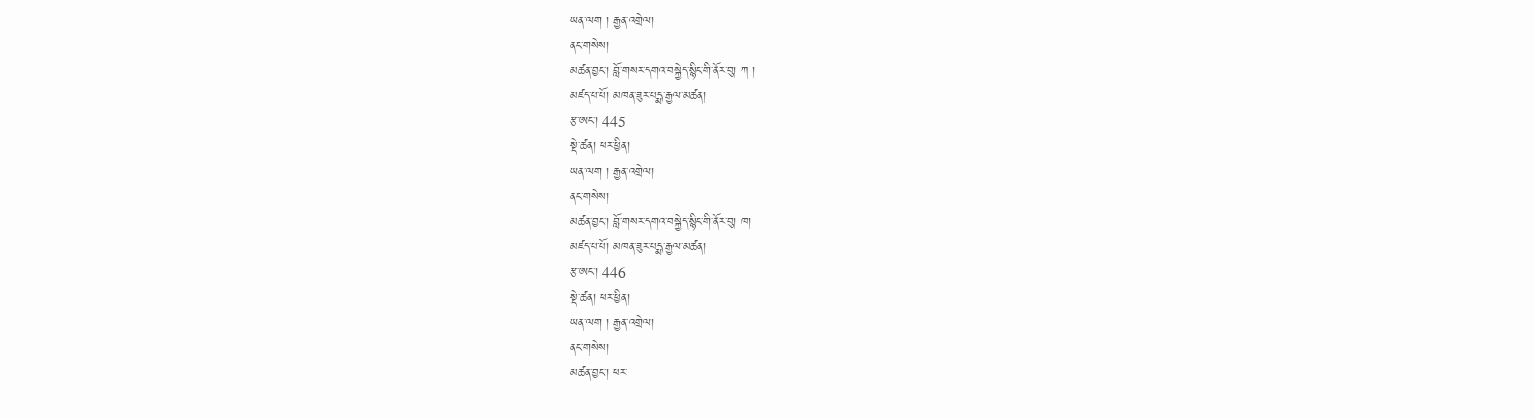ཡན་ལག ། རྒྱན་འགྲེལ།
ནང་གསེས།
མཚན་བྱང་། བློ་གསར་དགའ་བསྐྱེད་སྙིང་གི་ནོར་བུ། ཀ །
མཛད་པ་པོ། མཁན་ཟུར་པདྨ་རྒྱལ་མཚན།
རྩ་ཨང་། 445
སྡེ་ཚན། ཕར་ཕྱིན།
ཡན་ལག ། རྒྱན་འགྲེལ།
ནང་གསེས།
མཚན་བྱང་། བློ་གསར་དགའ་བསྐྱེད་སྙིང་གི་ནོར་བུ། ཁ།
མཛད་པ་པོ། མཁན་ཟུར་པདྨ་རྒྱལ་མཚན།
རྩ་ཨང་། 446
སྡེ་ཚན། ཕར་ཕྱིན།
ཡན་ལག ། རྒྱན་འགྲེལ།
ནང་གསེས།
མཚན་བྱང་། ཕར་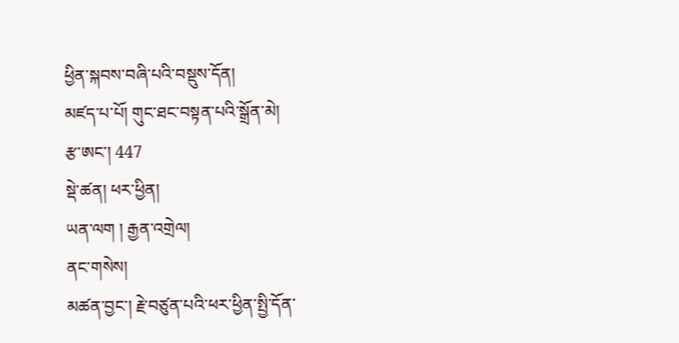ཕྱིན་སྐབས་བཞི་པའི་བསྡུས་དོན།
མཛད་པ་པོ། གུང་ཐང་བསྟན་པའི་སྒྲོན་མེ།
རྩ་ཨང་། 447
སྡེ་ཚན། ཕར་ཕྱིན།
ཡན་ལག ། རྒྱན་འགྲེལ།
ནང་གསེས།
མཚན་བྱང་། རྗེ་བཙུན་པའི་ཕར་ཕྱིན་སྤྱི་དོན་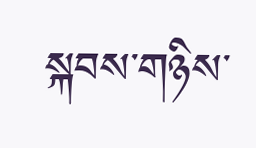སྐབས་གཉིས་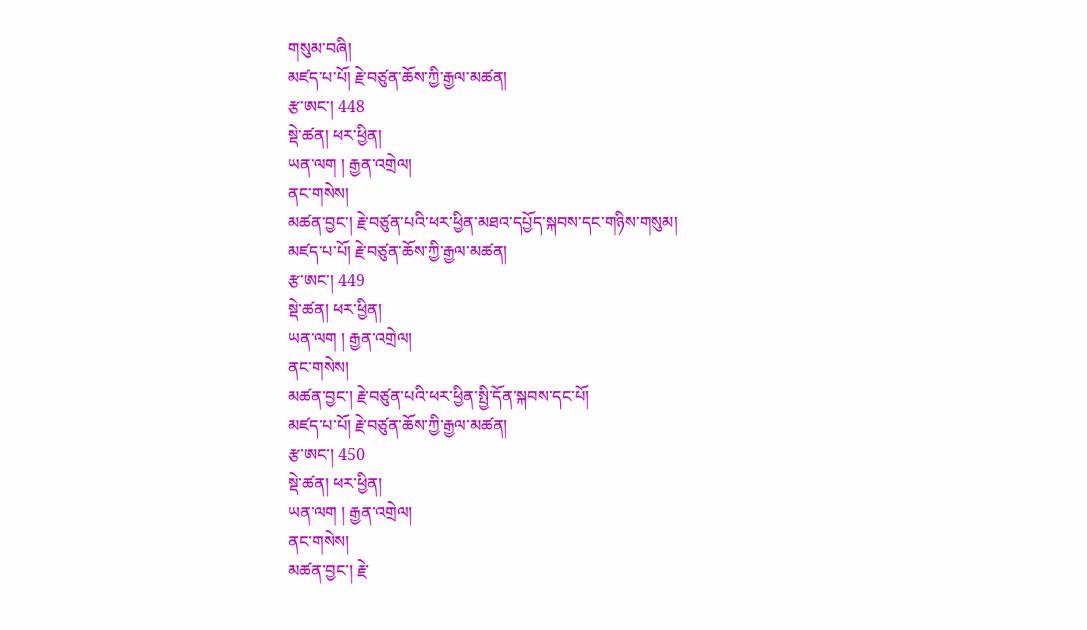གསུམ་བཞི།
མཛད་པ་པོ། རྗེ་བཙུན་ཆོས་ཀྱི་རྒྱལ་མཚན།
རྩ་ཨང་། 448
སྡེ་ཚན། ཕར་ཕྱིན།
ཡན་ལག ། རྒྱན་འགྲེལ།
ནང་གསེས།
མཚན་བྱང་། རྗེ་བཙུན་པའི་ཕར་ཕྱིན་མཐའ་དཔྱོད་སྐབས་དང་གཉིས་གསུམ།
མཛད་པ་པོ། རྗེ་བཙུན་ཆོས་ཀྱི་རྒྱལ་མཚན།
རྩ་ཨང་། 449
སྡེ་ཚན། ཕར་ཕྱིན།
ཡན་ལག ། རྒྱན་འགྲེལ།
ནང་གསེས།
མཚན་བྱང་། རྗེ་བཙུན་པའི་ཕར་ཕྱིན་སྤྱི་དོན་སྐབས་དང་པོ།
མཛད་པ་པོ། རྗེ་བཙུན་ཆོས་ཀྱི་རྒྱལ་མཚན།
རྩ་ཨང་། 450
སྡེ་ཚན། ཕར་ཕྱིན།
ཡན་ལག ། རྒྱན་འགྲེལ།
ནང་གསེས།
མཚན་བྱང་། རྗེ་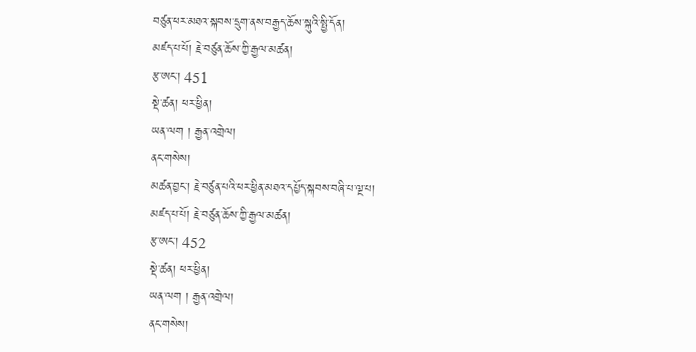བཙུན་ཕར་མཐའ་སྐབས་དྲུག་ནས་བརྒྱད་ཆོས་སྐུའི་སྤྱི་དོན།
མཛད་པ་པོ། རྗེ་བཙུན་ཆོས་ཀྱི་རྒྱལ་མཚན།
རྩ་ཨང་། 451
སྡེ་ཚན། ཕར་ཕྱིན།
ཡན་ལག ། རྒྱན་འགྲེལ།
ནང་གསེས།
མཚན་བྱང་། རྗེ་བཙུན་པའི་ཕར་ཕྱིན་མཐའ་དཔྱོད་སྐབས་བཞི་པ་ལྔ་པ།
མཛད་པ་པོ། རྗེ་བཙུན་ཆོས་ཀྱི་རྒྱལ་མཚན།
རྩ་ཨང་། 452
སྡེ་ཚན། ཕར་ཕྱིན།
ཡན་ལག ། རྒྱན་འགྲེལ།
ནང་གསེས།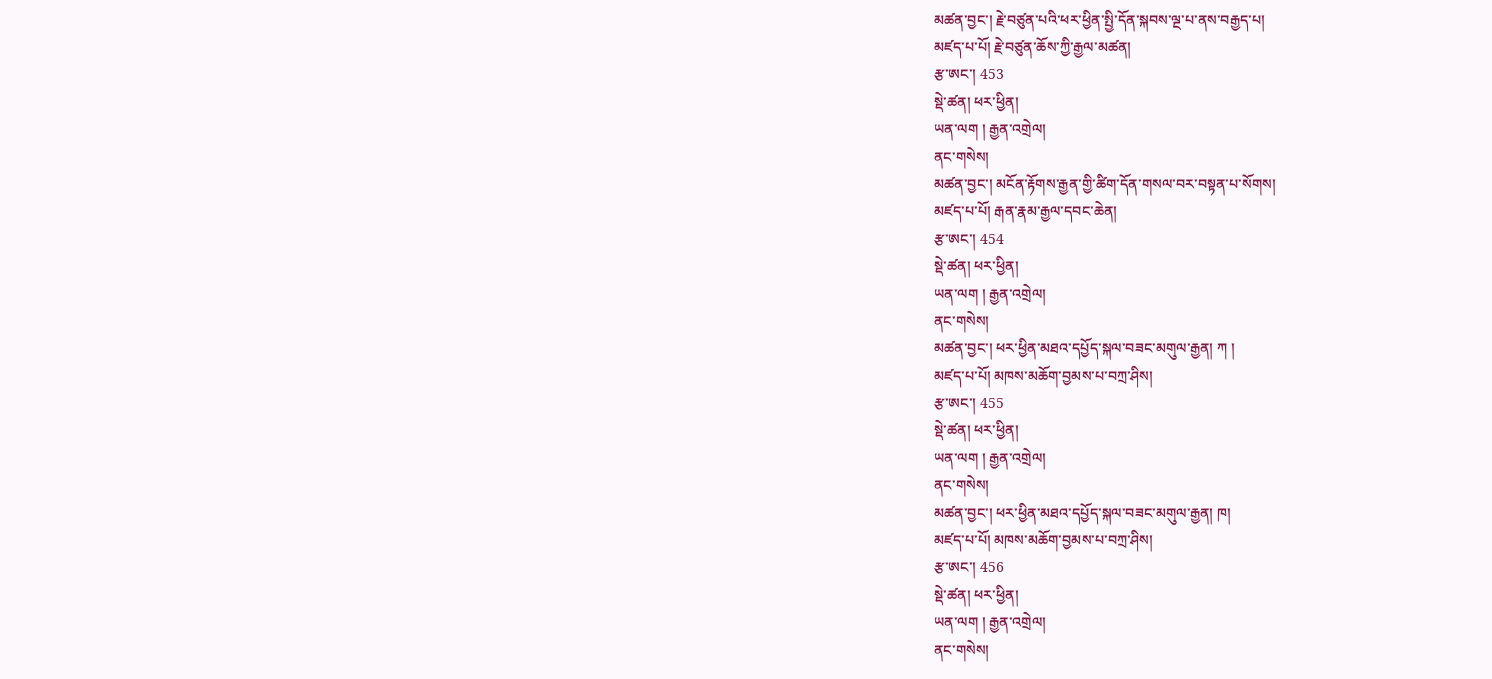མཚན་བྱང་། རྗེ་བཙུན་པའི་ཕར་ཕྱིན་སྤྱི་དོན་སྐབས་ལྔ་པ་ནས་བརྒྱད་པ།
མཛད་པ་པོ། རྗེ་བཙུན་ཆོས་ཀྱི་རྒྱལ་མཚན།
རྩ་ཨང་། 453
སྡེ་ཚན། ཕར་ཕྱིན།
ཡན་ལག ། རྒྱན་འགྲེལ།
ནང་གསེས།
མཚན་བྱང་། མངོན་རྟོགས་རྒྱན་གྱི་ཚིག་དོན་གསལ་བར་བསྟན་པ་སོགས།
མཛད་པ་པོ། རྒན་རྣམ་རྒྱལ་དབང་ཆེན།
རྩ་ཨང་། 454
སྡེ་ཚན། ཕར་ཕྱིན།
ཡན་ལག ། རྒྱན་འགྲེལ།
ནང་གསེས།
མཚན་བྱང་། ཕར་ཕྱིན་མཐའ་དཔྱོད་སྐལ་བཟང་མགུལ་རྒྱན། ཀ །
མཛད་པ་པོ། མཁས་མཆོག་བྱམས་པ་བཀྲ་ཤིས།
རྩ་ཨང་། 455
སྡེ་ཚན། ཕར་ཕྱིན།
ཡན་ལག ། རྒྱན་འགྲེལ།
ནང་གསེས།
མཚན་བྱང་། ཕར་ཕྱིན་མཐའ་དཔྱོད་སྐལ་བཟང་མགུལ་རྒྱན། ཁ།
མཛད་པ་པོ། མཁས་མཆོག་བྱམས་པ་བཀྲ་ཤིས།
རྩ་ཨང་། 456
སྡེ་ཚན། ཕར་ཕྱིན།
ཡན་ལག ། རྒྱན་འགྲེལ།
ནང་གསེས།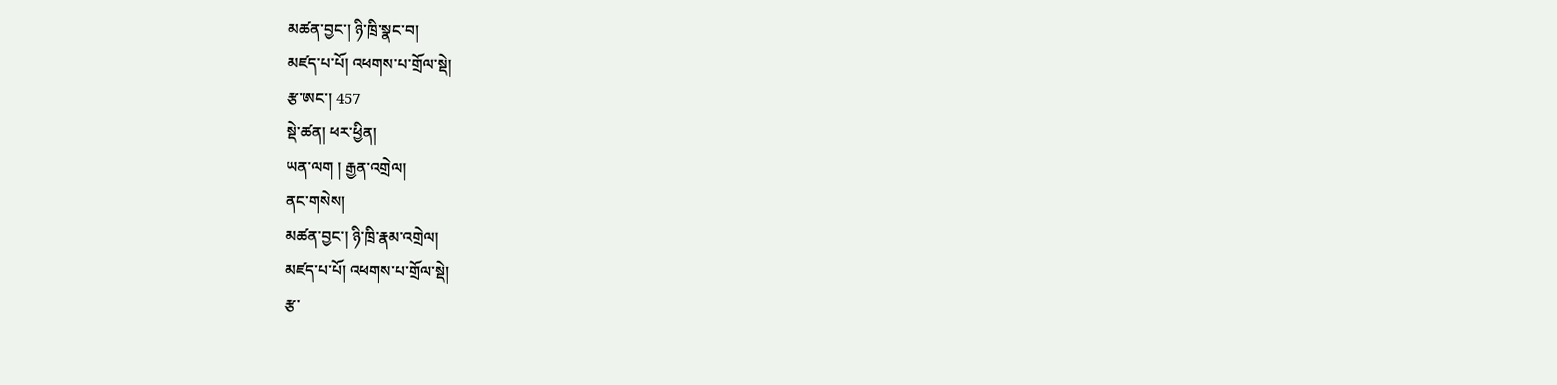མཚན་བྱང་། ཉི་ཁྲི་སྣང་བ།
མཛད་པ་པོ། འཕགས་པ་གྲོལ་སྡེ།
རྩ་ཨང་། 457
སྡེ་ཚན། ཕར་ཕྱིན།
ཡན་ལག ། རྒྱན་འགྲེལ།
ནང་གསེས།
མཚན་བྱང་། ཉི་ཁྲི་རྣམ་འགྲེལ།
མཛད་པ་པོ། འཕགས་པ་གྲོལ་སྡེ།
རྩ་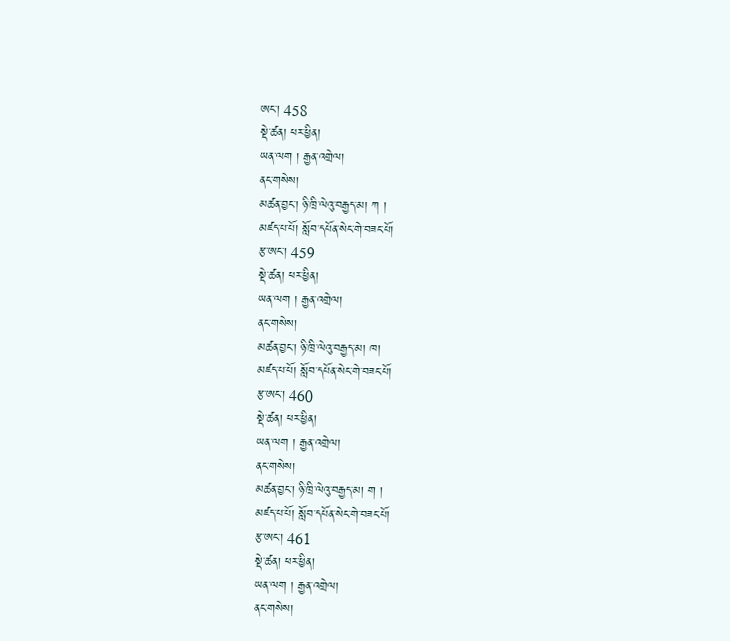ཨང་། 458
སྡེ་ཚན། ཕར་ཕྱིན།
ཡན་ལག ། རྒྱན་འགྲེལ།
ནང་གསེས།
མཚན་བྱང་། ཉི་ཁྲི་ལེའུ་བརྒྱད་མ། ཀ །
མཛད་པ་པོ། སློབ་དཔོན་སེང་གེ་བཟང་པོ།
རྩ་ཨང་། 459
སྡེ་ཚན། ཕར་ཕྱིན།
ཡན་ལག ། རྒྱན་འགྲེལ།
ནང་གསེས།
མཚན་བྱང་། ཉི་ཁྲི་ལེའུ་བརྒྱད་མ། ཁ།
མཛད་པ་པོ། སློབ་དཔོན་སེང་གེ་བཟང་པོ།
རྩ་ཨང་། 460
སྡེ་ཚན། ཕར་ཕྱིན།
ཡན་ལག ། རྒྱན་འགྲེལ།
ནང་གསེས།
མཚན་བྱང་། ཉི་ཁྲི་ལེའུ་བརྒྱད་མ། ག །
མཛད་པ་པོ། སློབ་དཔོན་སེང་གེ་བཟང་པོ།
རྩ་ཨང་། 461
སྡེ་ཚན། ཕར་ཕྱིན།
ཡན་ལག ། རྒྱན་འགྲེལ།
ནང་གསེས།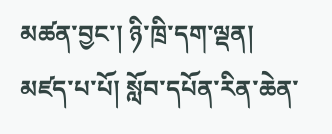མཚན་བྱང་། ཉི་ཁྲི་དག་ལྡན།
མཛད་པ་པོ། སློབ་དཔོན་རིན་ཆེན་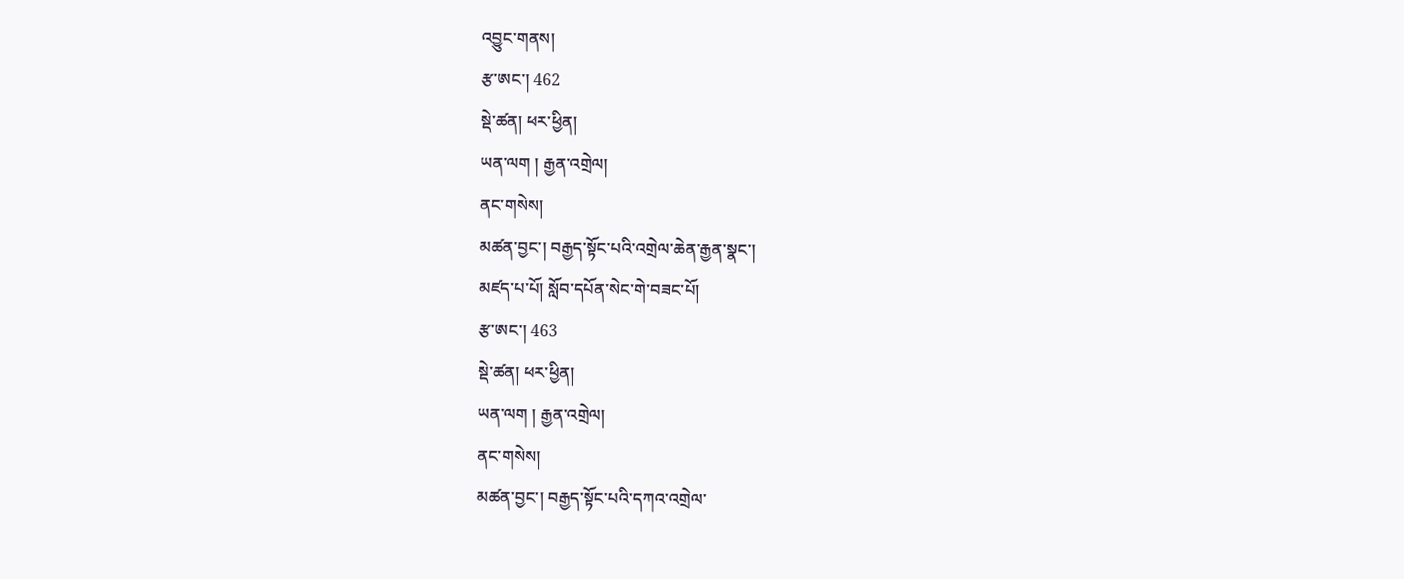འབྱུང་གནས།
རྩ་ཨང་། 462
སྡེ་ཚན། ཕར་ཕྱིན།
ཡན་ལག ། རྒྱན་འགྲེལ།
ནང་གསེས།
མཚན་བྱང་། བརྒྱད་སྟོང་པའི་འགྲེལ་ཆེན་རྒྱན་སྣང་།
མཛད་པ་པོ། སློབ་དཔོན་སེང་གེ་བཟང་པོ།
རྩ་ཨང་། 463
སྡེ་ཚན། ཕར་ཕྱིན།
ཡན་ལག ། རྒྱན་འགྲེལ།
ནང་གསེས།
མཚན་བྱང་། བརྒྱད་སྟོང་པའི་དཀའ་འགྲེལ་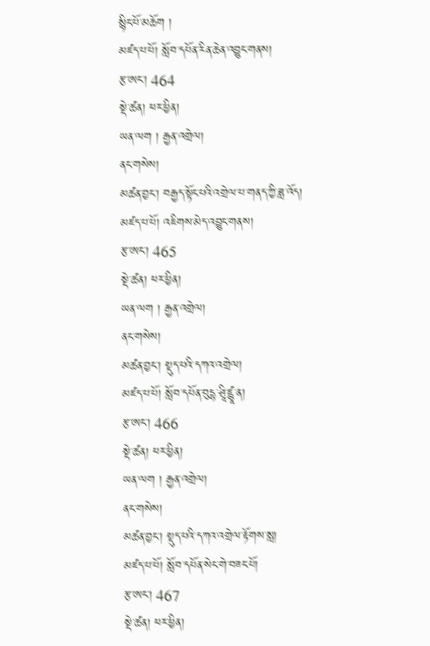སྙིང་པོ་མཆོག །
མཛད་པ་པོ། སློབ་དཔོན་རིན་ཆེན་འབྱུང་གནས།
རྩ་ཨང་། 464
སྡེ་ཚན། ཕར་ཕྱིན།
ཡན་ལག ། རྒྱན་འགྲེལ།
ནང་གསེས།
མཚན་བྱང་། བརྒྱད་སྟོང་པའི་འགྲེལ་པ་གནད་ཀྱི་ཟླ་འོད།
མཛད་པ་པོ། འཇིགས་མེད་འབྱུང་གནས།
རྩ་ཨང་། 465
སྡེ་ཚན། ཕར་ཕྱིན།
ཡན་ལག ། རྒྱན་འགྲེལ།
ནང་གསེས།
མཚན་བྱང་། སྡུད་པའི་དཀའ་འགྲེལ།
མཛད་པ་པོ། སློབ་དཔོན་བུདྷ་ཤྲཱི་ཛྙཱ་ན།
རྩ་ཨང་། 466
སྡེ་ཚན། ཕར་ཕྱིན།
ཡན་ལག ། རྒྱན་འགྲེལ།
ནང་གསེས།
མཚན་བྱང་། སྡུད་པའི་དཀའ་འགྲེལ་རྟོགས་སླ།
མཛད་པ་པོ། སློབ་དཔོན་སེང་གེ་བཟང་པོ།
རྩ་ཨང་། 467
སྡེ་ཚན། ཕར་ཕྱིན།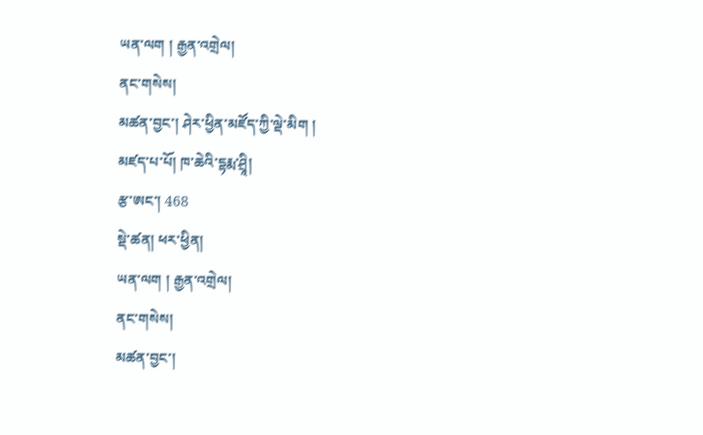ཡན་ལག ། རྒྱན་འགྲེལ།
ནང་གསེས།
མཚན་བྱང་། ཤེར་ཕྱིན་མཛོད་ཀྱི་ལྡེ་མིག །
མཛད་པ་པོ། ཁ་ཆེའི་དྷརྨ་ཤྲཱི།
རྩ་ཨང་། 468
སྡེ་ཚན། ཕར་ཕྱིན།
ཡན་ལག ། རྒྱན་འགྲེལ།
ནང་གསེས།
མཚན་བྱང་།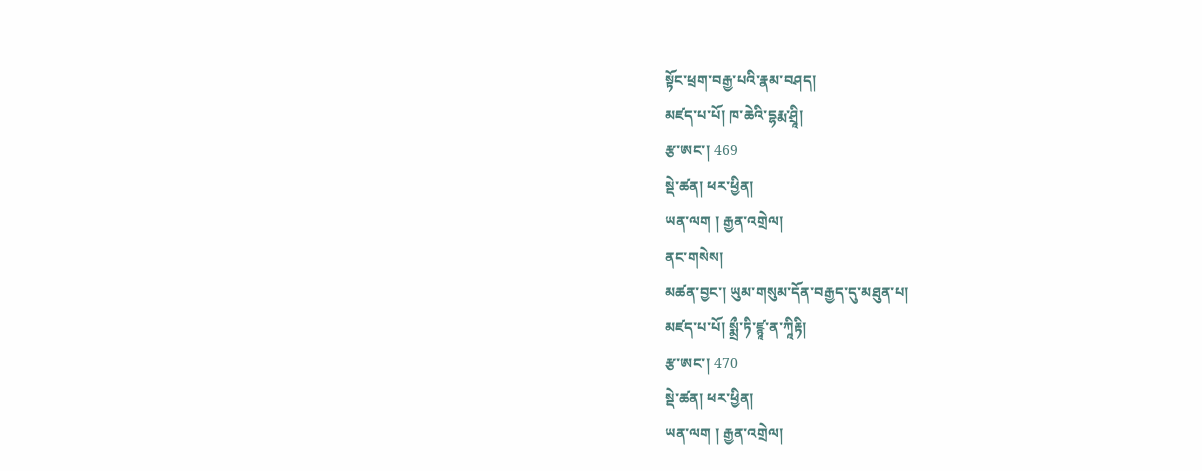སྟོང་ཕྲག་བརྒྱ་པའི་རྣམ་བཤད།
མཛད་པ་པོ། ཁ་ཆེའི་དྷརྨ་ཤྲཱི།
རྩ་ཨང་། 469
སྡེ་ཚན། ཕར་ཕྱིན།
ཡན་ལག ། རྒྱན་འགྲེལ།
ནང་གསེས།
མཚན་བྱང་། ཡུམ་གསུམ་དོན་བརྒྱད་དུ་མཐུན་པ།
མཛད་པ་པོ། སྨྲྀ་ཏི་ཛྙཱ་ན་ཀཱིརྟི།
རྩ་ཨང་། 470
སྡེ་ཚན། ཕར་ཕྱིན།
ཡན་ལག ། རྒྱན་འགྲེལ།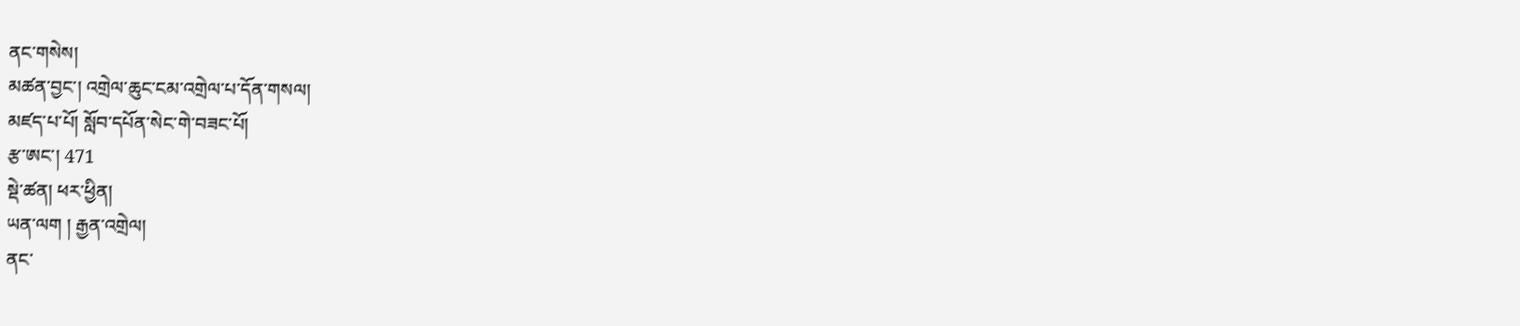ནང་གསེས།
མཚན་བྱང་། འགྲེལ་ཆུང་ངམ་འགྲེལ་པ་དོན་གསལ།
མཛད་པ་པོ། སློབ་དཔོན་སེང་གེ་བཟང་པོ།
རྩ་ཨང་། 471
སྡེ་ཚན། ཕར་ཕྱིན།
ཡན་ལག ། རྒྱན་འགྲེལ།
ནང་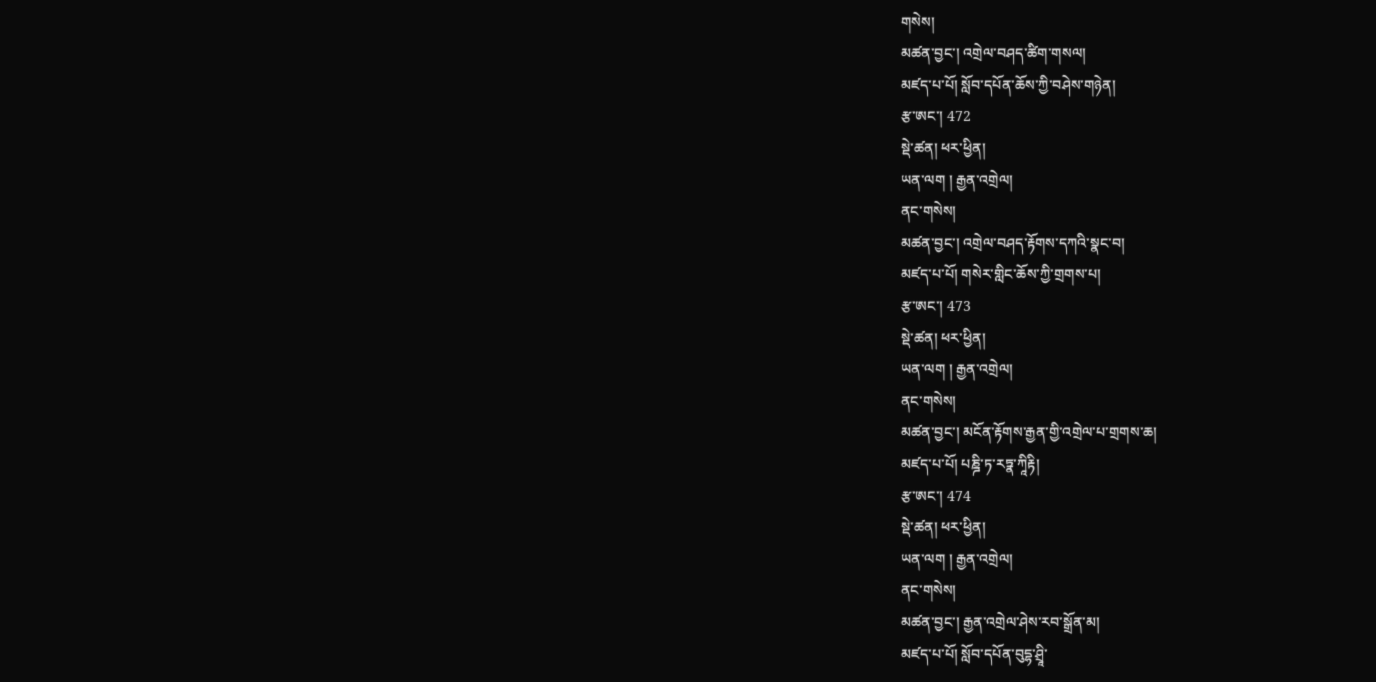གསེས།
མཚན་བྱང་། འགྲེལ་བཤད་ཚིག་གསལ།
མཛད་པ་པོ། སློབ་དཔོན་ཆོས་ཀྱི་བཤེས་གཉེན།
རྩ་ཨང་། 472
སྡེ་ཚན། ཕར་ཕྱིན།
ཡན་ལག ། རྒྱན་འགྲེལ།
ནང་གསེས།
མཚན་བྱང་། འགྲེལ་བཤད་རྟོགས་དཀའི་སྣང་བ།
མཛད་པ་པོ། གསེར་གླིང་ཆོས་ཀྱི་གྲགས་པ།
རྩ་ཨང་། 473
སྡེ་ཚན། ཕར་ཕྱིན།
ཡན་ལག ། རྒྱན་འགྲེལ།
ནང་གསེས།
མཚན་བྱང་། མངོན་རྟོགས་རྒྱན་གྱི་འགྲེལ་པ་གྲགས་ཆ།
མཛད་པ་པོ། པཎྜི་ཏ་རཏྣ་ཀཱིརྟི།
རྩ་ཨང་། 474
སྡེ་ཚན། ཕར་ཕྱིན།
ཡན་ལག ། རྒྱན་འགྲེལ།
ནང་གསེས།
མཚན་བྱང་། རྒྱན་འགྲེལ་ཤེས་རབ་སྒྲོན་མ།
མཛད་པ་པོ། སློབ་དཔོན་བུདྷ་ཤྲཱི་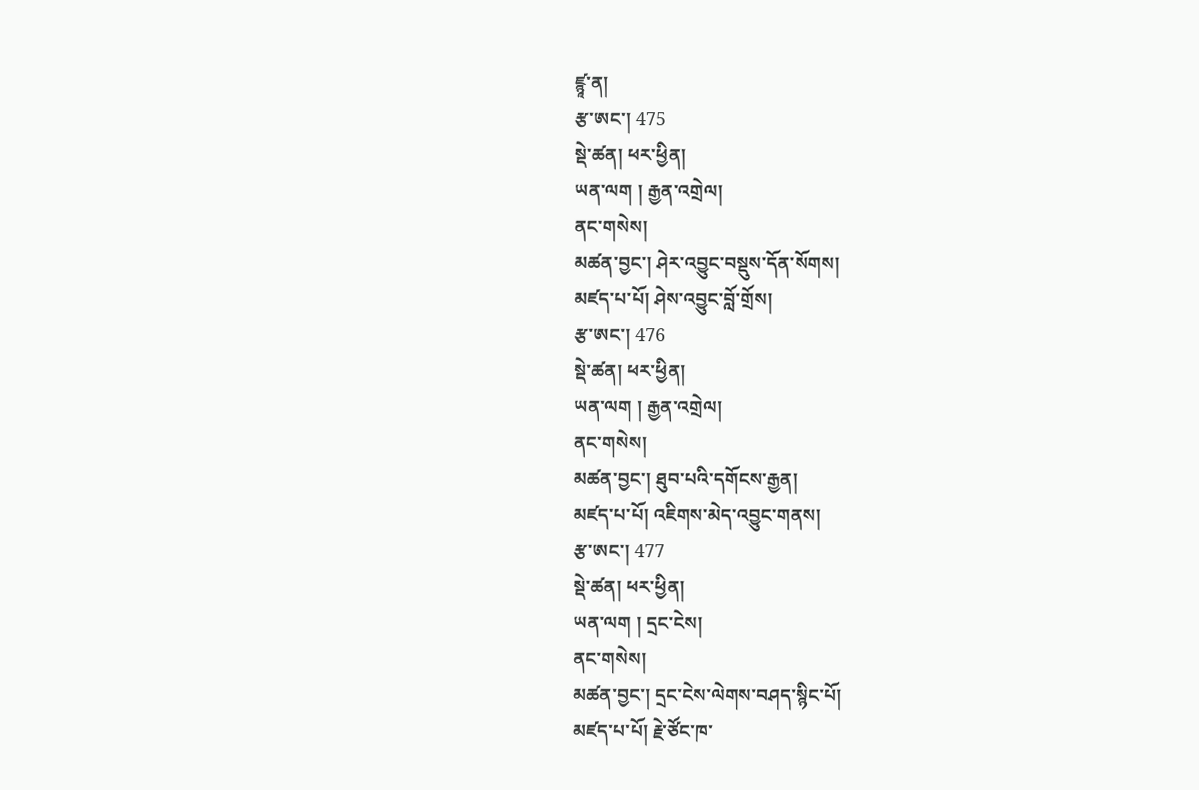ཛྙཱ་ན།
རྩ་ཨང་། 475
སྡེ་ཚན། ཕར་ཕྱིན།
ཡན་ལག ། རྒྱན་འགྲེལ།
ནང་གསེས།
མཚན་བྱང་། ཤེར་འབྱུང་བསྡུས་དོན་སོགས།
མཛད་པ་པོ། ཤེས་འབྱུང་བློ་གྲོས།
རྩ་ཨང་། 476
སྡེ་ཚན། ཕར་ཕྱིན།
ཡན་ལག ། རྒྱན་འགྲེལ།
ནང་གསེས།
མཚན་བྱང་། ཐུབ་པའི་དགོངས་རྒྱན།
མཛད་པ་པོ། འཇིགས་མེད་འབྱུང་གནས།
རྩ་ཨང་། 477
སྡེ་ཚན། ཕར་ཕྱིན།
ཡན་ལག ། དྲང་ངེས།
ནང་གསེས།
མཚན་བྱང་། དྲང་ངེས་ལེགས་བཤད་སྙིང་པོ།
མཛད་པ་པོ། རྗེ་ཙོང་ཁ་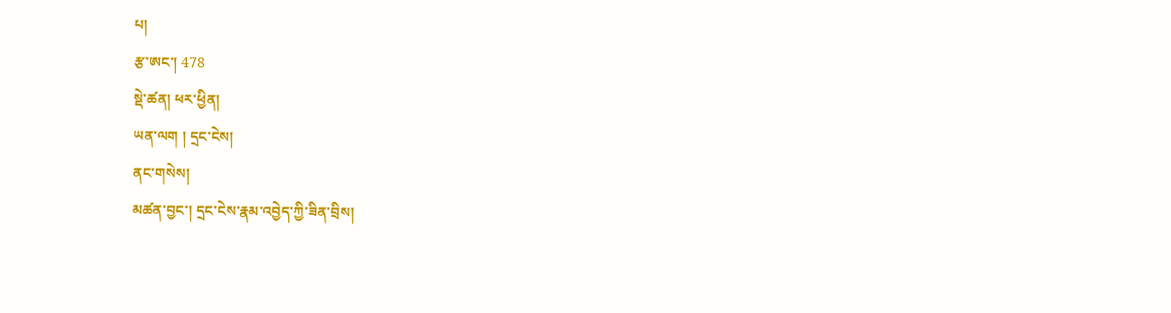པ།
རྩ་ཨང་། 478
སྡེ་ཚན། ཕར་ཕྱིན།
ཡན་ལག ། དྲང་ངེས།
ནང་གསེས།
མཚན་བྱང་། དྲང་ངེས་རྣམ་འབྱེད་ཀྱི་ཟིན་བྲིས།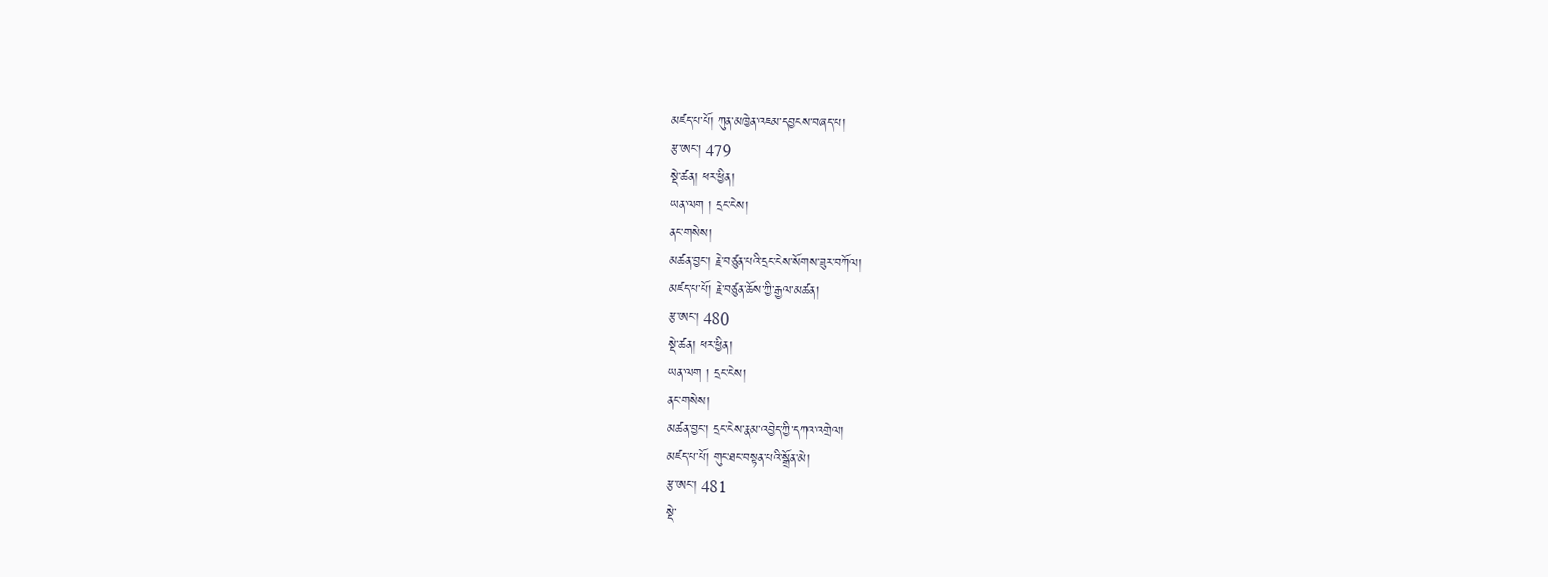མཛད་པ་པོ། ཀུན་མཁྱེན་འཇམ་དབྱངས་བཞད་པ།
རྩ་ཨང་། 479
སྡེ་ཚན། ཕར་ཕྱིན།
ཡན་ལག ། དྲང་ངེས།
ནང་གསེས།
མཚན་བྱང་། རྗེ་བཙུན་པའི་དྲང་ངེས་སོགས་ཟུར་བཀོལ།
མཛད་པ་པོ། རྗེ་བཙུན་ཆོས་ཀྱི་རྒྱལ་མཚན།
རྩ་ཨང་། 480
སྡེ་ཚན། ཕར་ཕྱིན།
ཡན་ལག ། དྲང་ངེས།
ནང་གསེས།
མཚན་བྱང་། དྲང་ངེས་རྣམ་འབྱེད་ཀྱི་དཀའ་འགྲེལ།
མཛད་པ་པོ། གུང་ཐང་བསྟན་པའི་སྒྲོན་མེ།
རྩ་ཨང་། 481
སྡེ་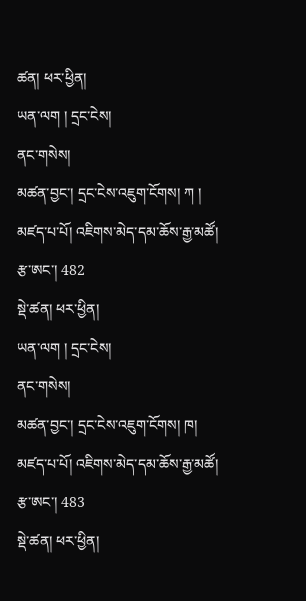ཚན། ཕར་ཕྱིན།
ཡན་ལག ། དྲང་ངེས།
ནང་གསེས།
མཚན་བྱང་། དྲང་ངེས་འཇུག་ངོགས། ཀ །
མཛད་པ་པོ། འཇིགས་མེད་དམ་ཆོས་རྒྱ་མཚོ།
རྩ་ཨང་། 482
སྡེ་ཚན། ཕར་ཕྱིན།
ཡན་ལག ། དྲང་ངེས།
ནང་གསེས།
མཚན་བྱང་། དྲང་ངེས་འཇུག་ངོགས། ཁ།
མཛད་པ་པོ། འཇིགས་མེད་དམ་ཆོས་རྒྱ་མཚོ།
རྩ་ཨང་། 483
སྡེ་ཚན། ཕར་ཕྱིན།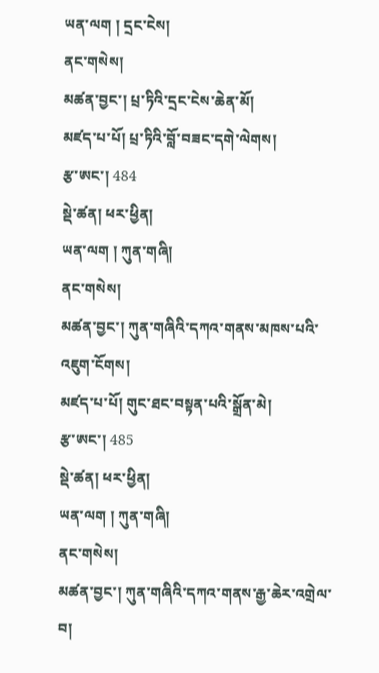ཡན་ལག ། དྲང་ངེས།
ནང་གསེས།
མཚན་བྱང་། པྲ་ཏིའི་དྲང་ངེས་ཆེན་མོ།
མཛད་པ་པོ། པྲ་ཏིའི་བློ་བཟང་དགེ་ལེགས།
རྩ་ཨང་། 484
སྡེ་ཚན། ཕར་ཕྱིན།
ཡན་ལག ། ཀུན་གཞི།
ནང་གསེས།
མཚན་བྱང་། ཀུན་གཞིའི་དཀའ་གནས་མཁས་པའི་འཇུག་ངོགས།
མཛད་པ་པོ། གུང་ཐང་བསྟན་པའི་སྒྲོན་མེ།
རྩ་ཨང་། 485
སྡེ་ཚན། ཕར་ཕྱིན།
ཡན་ལག ། ཀུན་གཞི།
ནང་གསེས།
མཚན་བྱང་། ཀུན་གཞིའི་དཀའ་གནས་རྒྱ་ཆེར་འགྲེལ་བ།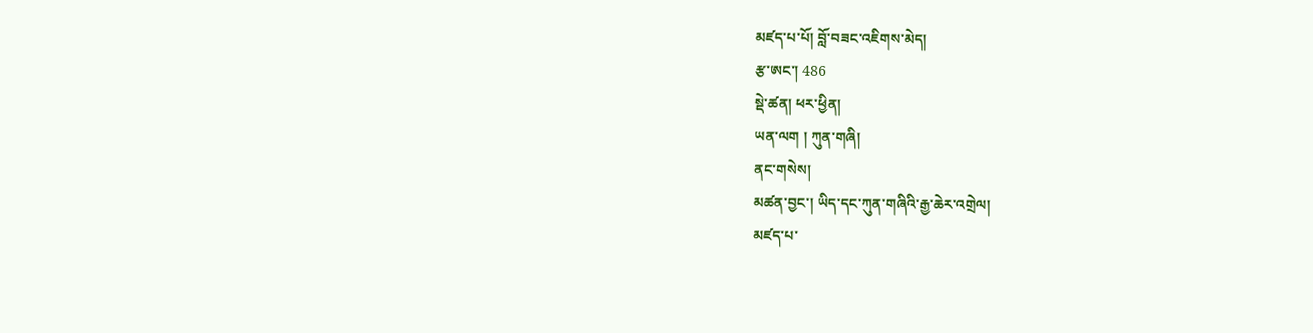མཛད་པ་པོ། བློ་བཟང་འཇིགས་མེད།
རྩ་ཨང་། 486
སྡེ་ཚན། ཕར་ཕྱིན།
ཡན་ལག ། ཀུན་གཞི།
ནང་གསེས།
མཚན་བྱང་། ཡིད་དང་ཀུན་གཞིའི་རྒྱ་ཆེར་འགྲེལ།
མཛད་པ་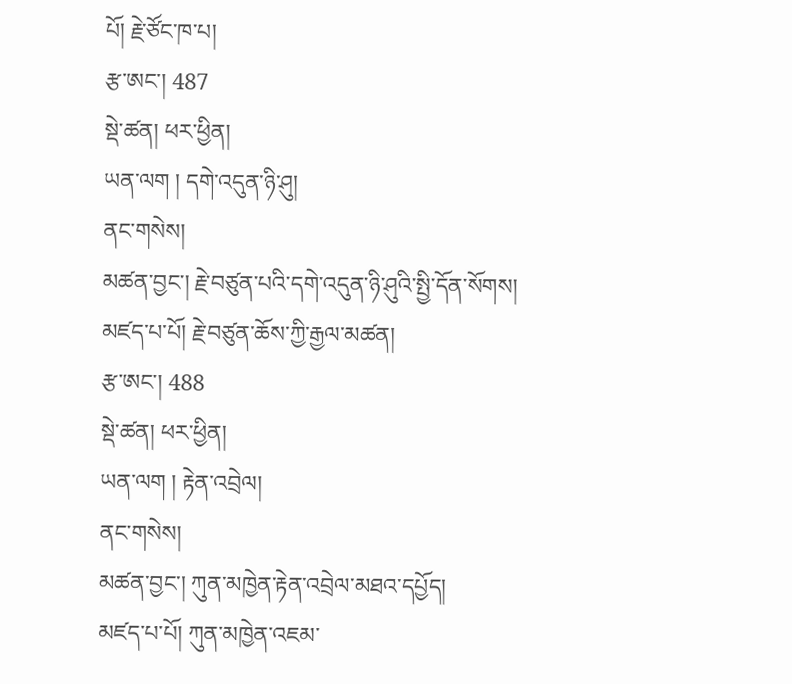པོ། རྗེ་ཙོང་ཁ་པ།
རྩ་ཨང་། 487
སྡེ་ཚན། ཕར་ཕྱིན།
ཡན་ལག ། དགེ་འདུན་ཉི་ཤུ།
ནང་གསེས།
མཚན་བྱང་། རྗེ་བཙུན་པའི་དགེ་འདུན་ཉི་ཤུའི་སྤྱི་དོན་སོགས།
མཛད་པ་པོ། རྗེ་བཙུན་ཆོས་ཀྱི་རྒྱལ་མཚན།
རྩ་ཨང་། 488
སྡེ་ཚན། ཕར་ཕྱིན།
ཡན་ལག ། རྟེན་འབྲེལ།
ནང་གསེས།
མཚན་བྱང་། ཀུན་མཁྱེན་རྟེན་འབྲེལ་མཐའ་དཔྱོད།
མཛད་པ་པོ། ཀུན་མཁྱེན་འཇམ་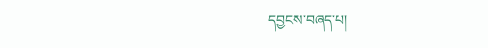དབྱངས་བཞད་པ།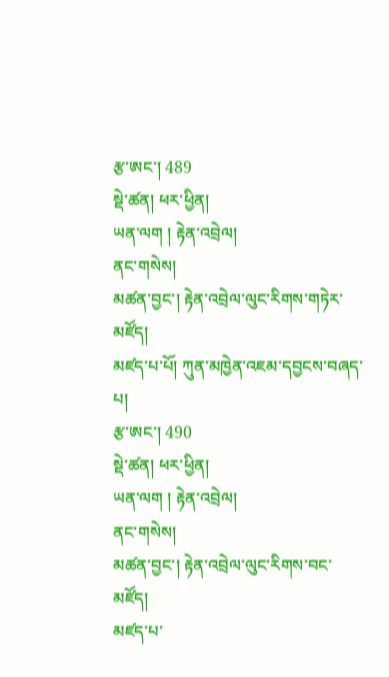རྩ་ཨང་། 489
སྡེ་ཚན། ཕར་ཕྱིན།
ཡན་ལག ། རྟེན་འབྲེལ།
ནང་གསེས།
མཚན་བྱང་། རྟེན་འབྲེལ་ལུང་རིགས་གཏེར་མཛོད།
མཛད་པ་པོ། ཀུན་མཁྱེན་འཇམ་དབྱངས་བཞད་པ།
རྩ་ཨང་། 490
སྡེ་ཚན། ཕར་ཕྱིན།
ཡན་ལག ། རྟེན་འབྲེལ།
ནང་གསེས།
མཚན་བྱང་། རྟེན་འབྲེལ་ལུང་རིགས་བང་མཛོད།
མཛད་པ་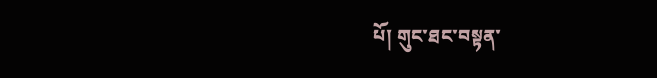པོ། གུང་ཐང་བསྟན་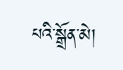པའི་སྒྲོན་མེ།